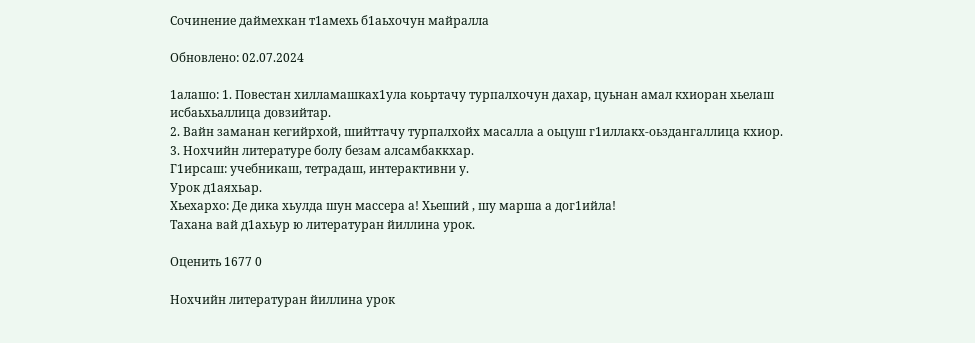Сочинение даймехкан т1амехь б1аьхочун майралла

Обновлено: 02.07.2024

1алашо: 1. Повестан хилламашках1ула коьртачу турпалхочун дахар, цуьнан амал кхиоран хьелаш исбаьхьаллица довзийтар.
2. Вайн заманан кегийрхой, шийттачу турпалхойх масалла а оьцуш г1иллакх-оьздангаллица кхиор.
3. Нохчийн литературе болу безам алсамбаккхар.
Г1ирсаш: учебникаш, тетрадаш, интерактивни у.
Урок д1аяхьар.
Хьехархо: Де дика хьулда шун массера а! Хьеший , шу марша а дог1ийла!
Тахана вай д1ахьур ю литературан йиллина урок.

Оценить 1677 0

Нохчийн литературан йиллина урок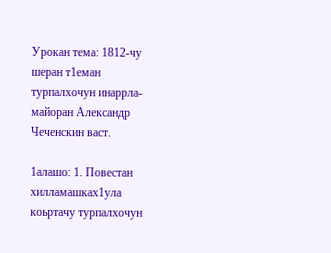Урокан тема: 1812-чу шеран т1еман турпалхочун инаррла-майоран Александр Чеченскин васт.

1алашо: 1. Повестан хилламашках1ула коьртачу турпалхочун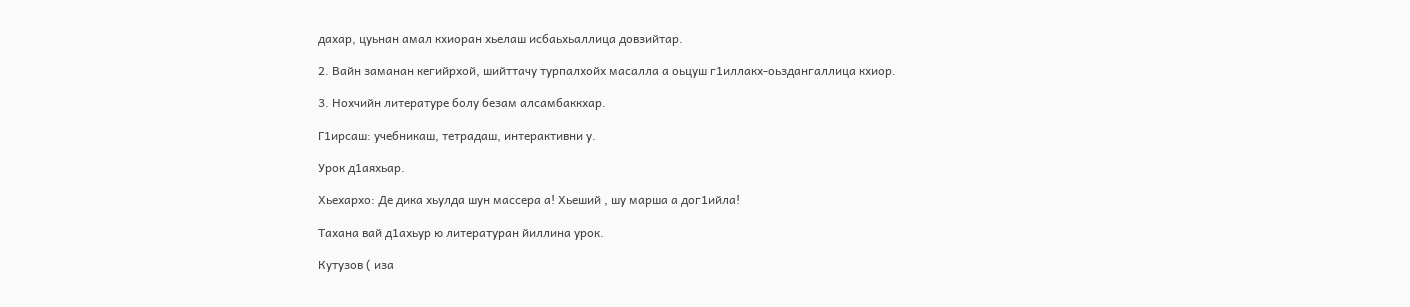дахар, цуьнан амал кхиоран хьелаш исбаьхьаллица довзийтар.

2. Вайн заманан кегийрхой, шийттачу турпалхойх масалла а оьцуш г1иллакх-оьздангаллица кхиор.

3. Нохчийн литературе болу безам алсамбаккхар.

Г1ирсаш: учебникаш, тетрадаш, интерактивни у.

Урок д1аяхьар.

Хьехархо: Де дика хьулда шун массера а! Хьеший , шу марша а дог1ийла!

Тахана вай д1ахьур ю литературан йиллина урок.

Кутузов ( иза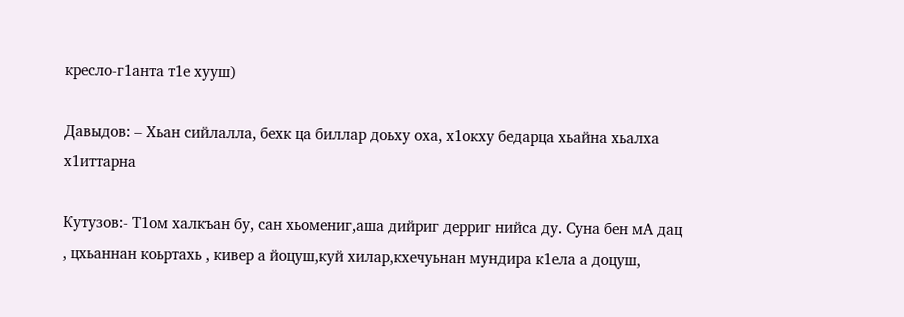кресло-г1анта т1е хууш)

Давыдов: – Хьан сийлалла, бехк ца биллар доьху оха, х1окху бедарца хьайна хьалха х1иттарна

Кутузов:- Т1ом халкъан бу, сан хьомениг,аша дийриг дерриг нийса ду. Суна бен мА дац , цхьаннан коьртахь , кивер а йоцуш,куй хилар,кхечуьнан мундира к1ела а доцуш,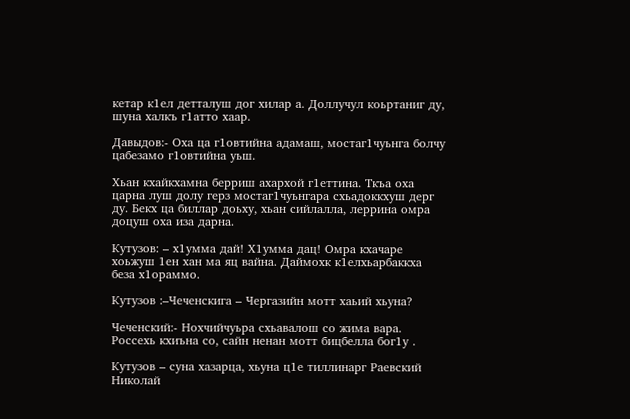кетар к1ел детталуш дог хилар а. Доллучул коьртаниг ду, шуна халкъ г1атто хаар.

Давыдов:- Оха ца г1овтийна адамаш, мостаг1чуьнга болчу цабезамо г1овтийна уьш.

Хьан кхайкхамна берриш ахархой г1еттина. Ткъа оха царна луш долу герз мостаг1чуьнгара схьадоккхуш дерг ду. Бекх ца биллар доьху, хьан сийлалла, леррина омра доцуш оха иза дарна.

Кутузов: – х1умма дай! Х1умма дац! Омра кхачаре хоьжуш 1ен хан ма яц вайна. Даймохк к1елхьарбаккха беза х1ораммо.

Кутузов :–Чеченскига – Чергазийн мотт хаьий хьуна?

Чеченский:- Нохчийчуьра схьавалош со жима вара. Россехь кхиъна со, сайн ненан мотт бицбелла бог1у .

Кутузов – суна хазарца, хьуна ц1е тиллинарг Раевский Николай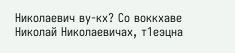Николаевич ву-кх? Со воккхаве Николай Николаевичах, т1еэцна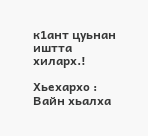к1ант цуьнан иштта хиларх.!

Хьехархо : Вайн хьалха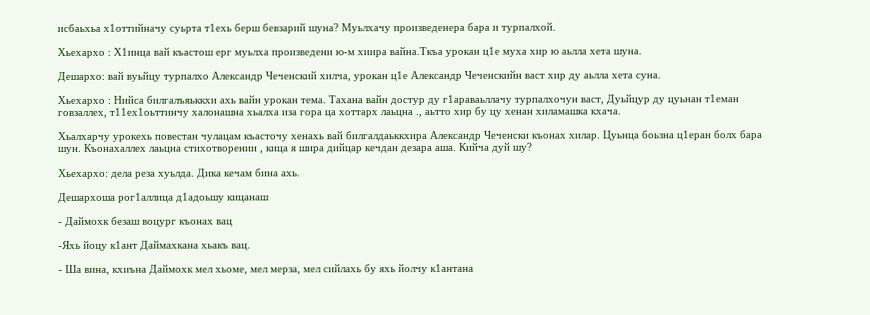исбаьхьа х1оттийначу суьрта т1ехь берш бевзарий шуна? Муьлхачу произведенера бара и турпалхой.

Хьехархо : Х1инца вай къастош ерг муьлха произведени ю-м хиира вайна.Ткъа урокан ц1е муха хир ю аьлла хета шуна.

Дешархо: вай вуьйцу турпалхо Александр Чеченский хилча, урокан ц1е Александр Чеченскийн васт хир ду аьлла хета суна.

Хьехархо : Нийса билгалъяьккхи ахь вайн урокан тема. Тахана вайн достур ду г1араваьллачу турпалхочун васт, Дуьйцур ду цуьнан т1еман говзаллех, т11ех1оьттинчу халонашна хьалха иза гора ца хоттарх лаьцна ., аьтто хир бу цу хенан хиламашка кхача.

Хьалхарчу урокехь повестан чулацам къасточу хенахь вай билгалдаьккхира Александр Чеченски къонах хилар. Цуьнца боьзна ц1еран болх бара шун. Къонахаллех лаьцна стихотворении , кица я шира дийцар кечдан дезара аша. Кийча дуй шу?

Хьехархо: дела реза хуьлда. Дика кечам бина ахь.

Дешархоша рог1аллица д1адоьшу кицанаш

- Даймохк безаш воцург къонах вац

-Яхь йоцу к1ант Даймахкана хьакъ вац.

- Ша вина, кхиъна Даймохк мел хьоме, мел мерза, мел сийлахь бу яхь йолчу к1антана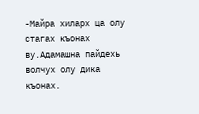-Майра хиларх ца олу стагах къонах ву.Адамашна пайдехь волчух олу дика къонах.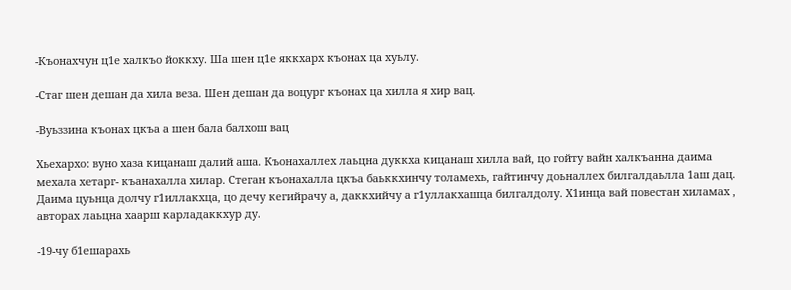-Къонахчун ц1е халкъо йоккху. Ша шен ц1е яккхарх къонах ца хуьлу.

-Стаг шен дешан да хила веза. Шен дешан да воцург къонах ца хилла я хир вац.

-Вуьззина къонах цкъа а шен бала балхош вац

Хьехархо: вуно хаза кицанаш далий аша. Къонахаллех лаьцна дуккха кицанаш хилла вай, цо гойту вайн халкъанна даима мехала хетарг- къанахалла хилар. Стеган къонахалла цкъа баьккхинчу толамехь, гайтинчу доьналлех билгалдаьлла 1аш дац. Даима цуьнца долчу г1иллакхца, цо дечу кегийрачу а, даккхийчу а г1уллакхашца билгалдолу. Х1инца вай повестан хиламах , авторах лаьцна хаарш карладаккхур ду.

-19-чу б1ешарахь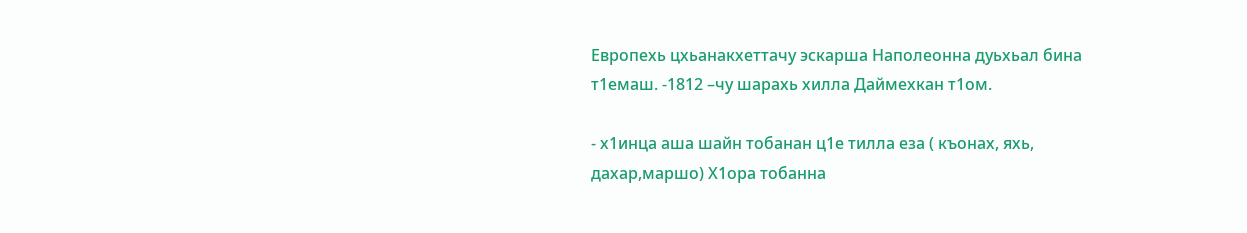Европехь цхьанакхеттачу эскарша Наполеонна дуьхьал бина т1емаш. -1812 –чу шарахь хилла Даймехкан т1ом.

- х1инца аша шайн тобанан ц1е тилла еза ( къонах, яхь, дахар,маршо) Х1ора тобанна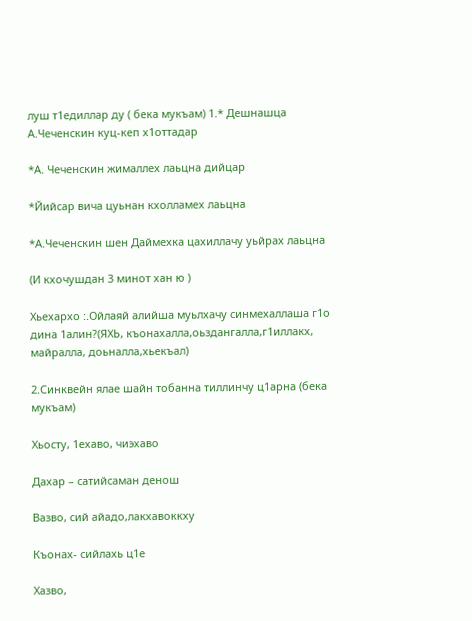луш т1едиллар ду ( бека мукъам) 1.* Дешнашца А.Чеченскин куц-кеп х1оттадар

*А. Чеченскин жималлех лаьцна дийцар

*Йийсар вича цуьнан кхолламех лаьцна

*А.Чеченскин шен Даймехка цахиллачу уьйрах лаьцна

(И кхочушдан 3 минот хан ю )

Хьехархо :.Ойлаяй алийша муьлхачу синмехаллаша г1о дина 1алин?(ЯХЬ, къонахалла,оьздангалла,г1иллакх, майралла, доьналла,хьекъал)

2.Синквейн ялае шайн тобанна тиллинчу ц1арна (бека мукъам)

Хьосту, 1ехаво, чиэхаво

Дахар – сатийсаман денош

Вазво, сий айадо,лакхавоккху

Къонах- сийлахь ц1е

Хазво,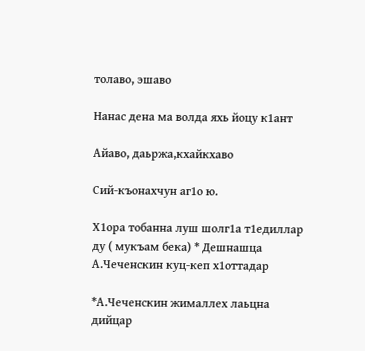толаво, эшаво

Нанас дена ма волда яхь йоцу к1ант

Айаво, даьржа,кхайкхаво

Сий-къонахчун аг1о ю.

Х1ора тобанна луш шолг1а т1едиллар ду ( мукъам бека) * Дешнашца А.Чеченскин куц-кеп х1оттадар

*А.Чеченскин жималлех лаьцна дийцар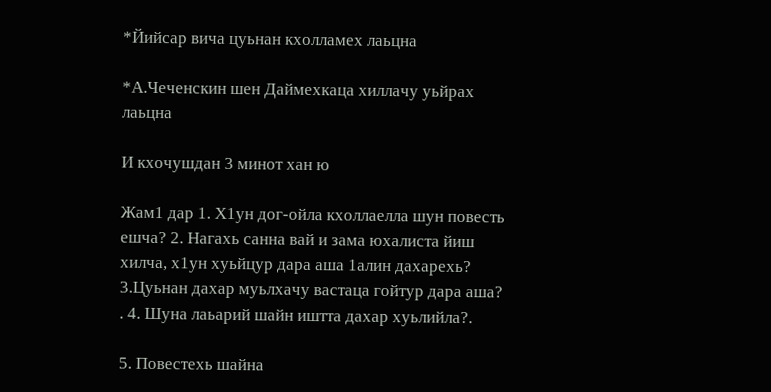*Йийсар вича цуьнан кхолламех лаьцна

*А.Чеченскин шен Даймехкаца хиллачу уьйрах лаьцна

И кхочушдан 3 минот хан ю

Жам1 дар 1. Х1ун дог-ойла кхоллаелла шун повесть ешча? 2. Нагахь санна вай и зама юхалиста йиш хилча, х1ун хуьйцур дара аша 1алин дахарехь? 3.Цуьнан дахар муьлхачу вастаца гойтур дара аша? . 4. Шуна лаьарий шайн иштта дахар хуьлийла?.

5. Повестехь шайна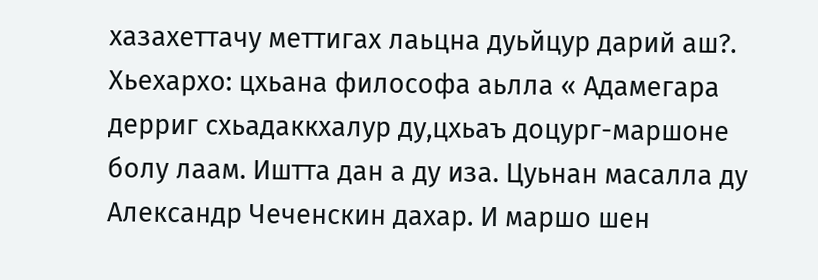хазахеттачу меттигах лаьцна дуьйцур дарий аш?. Хьехархо: цхьана философа аьлла « Адамегара дерриг схьадаккхалур ду,цхьаъ доцург-маршоне болу лаам. Иштта дан а ду иза. Цуьнан масалла ду Александр Чеченскин дахар. И маршо шен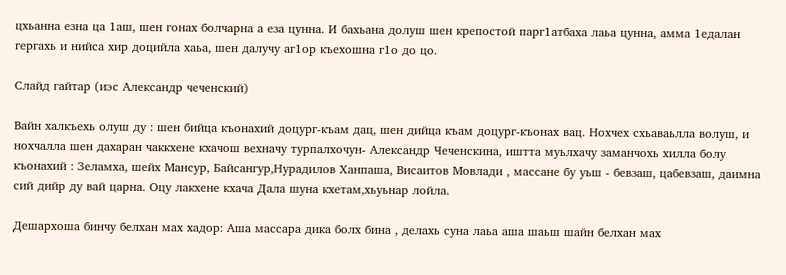цхьанна езна ца 1аш, шен гонах болчарна а еза цунна. И бахьана долуш шен крепостой парг1атбаха лаьа цунна, амма 1едалан гергахь и нийса хир доцийла хаьа, шен далучу аг1ор къехошна г1о до цо.

Слайд гайтар (иэс Александр чеченский)

Вайн халкъехь олуш ду : шен бийца къонахий доцург-къам дац, шен дийца къам доцург-къонах вац. Нохчех схьаваьлла волуш, и нохчалла шен дахаран чаккхене кхачош вехначу турпалхочун- Александр Чеченскина, иштта муьлхачу заманчохь хилла болу къонахий : Зеламха, шейх Мансур, Байсангур,Нурадилов Ханпаша, Висаитов Мовлади , массане бу уьш - бевзаш, цабевзаш, даимна сий дийр ду вай царна. Оцу лакхене кхача Дала шуна кхетам,хьуьнар лойла.

Дешархоша бинчу белхан мах хадор: Аша массара дика болх бина , делахь суна лаьа аша шаьш шайн белхан мах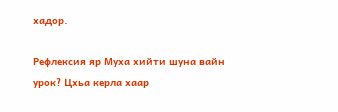хадор.

Рефлексия яр Муха хийти шуна вайн урок? Цхьа керла хаар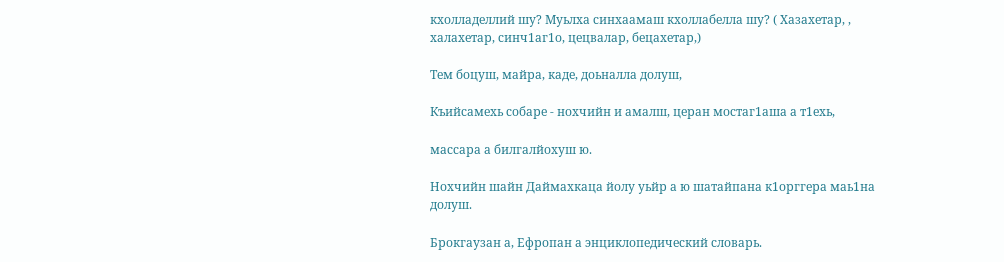кхолладеллий шу? Муьлха синхаамаш кхоллабелла шу? ( Хазахетар, , халахетар, синч1аг1о, цецвалар, бецахетар,)

Тем боцуш, майра, каде, доьналла долуш,

Къийсамехь собаре - нохчийн и амалш, церан мостаг1аша а т1ехь,

массара а билгалйохуш ю.

Нохчийн шайн Даймахкаца йолу уьйр а ю шатайпана к1орггера маь1на долуш.

Брокгаузан а, Ефропан а энциклопедический словарь.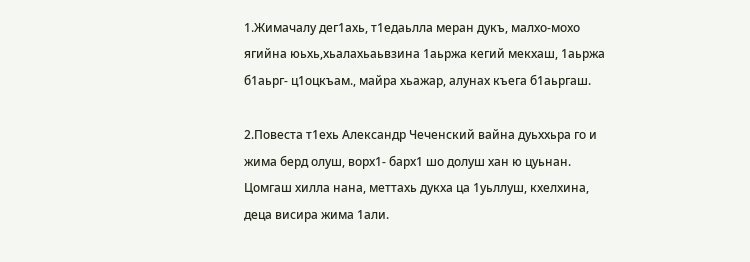1.Жимачалу дег1ахь, т1едаьлла меран дукъ, малхо-мохо ягийна юьхь,хьалахьаьвзина 1аьржа кегий мекхаш, 1аьржа б1аьрг- ц1оцкъам., майра хьажар, алунах къега б1аьргаш.

2.Повеста т1ехь Александр Чеченский вайна дуьххьра го и жима берд олуш, ворх1- барх1 шо долуш хан ю цуьнан. Цомгаш хилла нана, меттахь дукха ца 1уьллуш, кхелхина, деца висира жима 1али.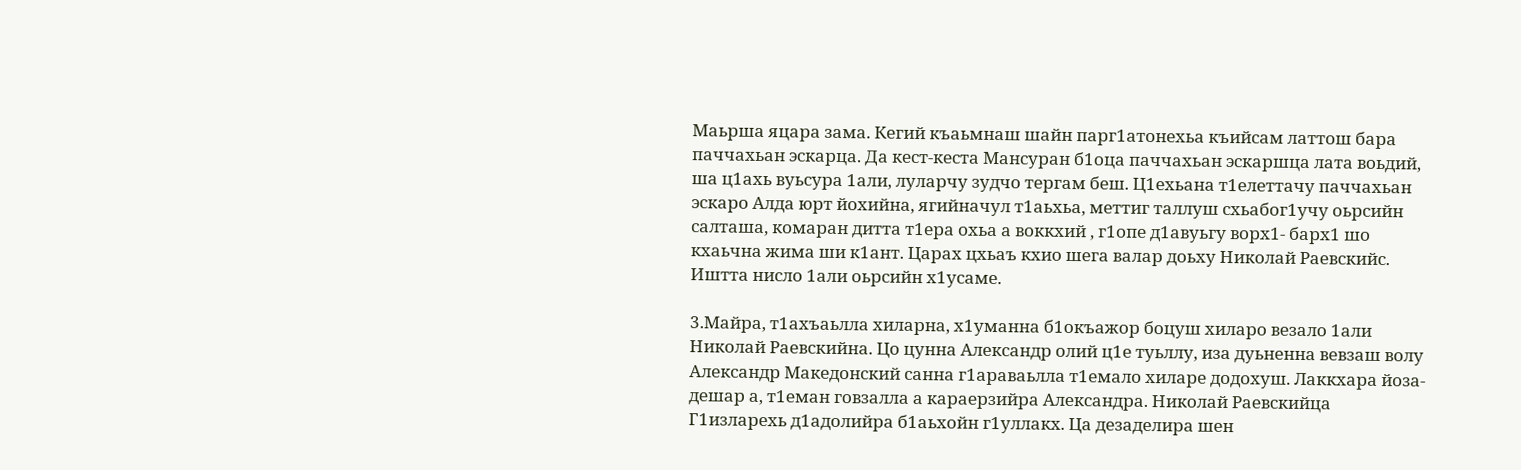Маьрша яцара зама. Кегий къаьмнаш шайн парг1атонехьа къийсам латтош бара паччахьан эскарца. Да кест-кеста Мансуран б1оца паччахьан эскаршца лата воьдий, ша ц1ахь вуьсура 1али, луларчу зудчо тергам беш. Ц1ехьана т1елеттачу паччахьан эскаро Алда юрт йохийна, ягийначул т1аьхьа, меттиг таллуш схьабог1учу оьрсийн салташа, комаран дитта т1ера охьа а воккхий , г1опе д1авуьгу ворх1- барх1 шо кхаьчна жима ши к1ант. Царах цхьаъ кхио шега валар доьху Николай Раевскийс. Иштта нисло 1али оьрсийн х1усаме.

3.Майра, т1ахъаьлла хиларна, х1уманна б1окъажор боцуш хиларо везало 1али Николай Раевскийна. Цо цунна Александр олий ц1е туьллу, иза дуьненна вевзаш волу Александр Македонский санна г1араваьлла т1емало хиларе додохуш. Лаккхара йоза-дешар а, т1еман говзалла а караерзийра Александра. Николай Раевскийца Г1изларехь д1адолийра б1аьхойн г1уллакх. Ца дезаделира шен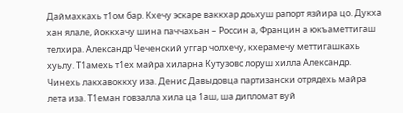Даймахкахь т1ом бар. Кхечу эскаре ваккхар доьхуш рапорт язйира цо. Дукха хан ялале, йоккхачу шина паччахьан – Россин а, Францин а юкъаметтигаш телхира. Александр Чеченский уггар чолхечу, кхерамечу меттигашкахь хуьлу. Т1амехь т1ех майра хиларна Кутузовс лоруш хилла Александр. Чинехь лакхавоккху иза. Денис Давыдовца партизански отрядехь майра лета иза. Т1еман говзалла хила ца 1аш, ша дипломат вуй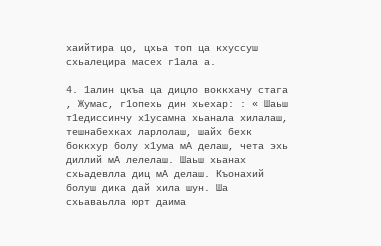хаийтира цо, цхьа топ ца кхуссуш схьалецира масех г1ала а.

4. 1алин цкъа ца дицло воккхачу стага , Жумас, г1опехь дин хьехар: : « Шаьш т1едиссинчу х1усамна хьанала хилалаш, тешнабехках ларлолаш, шайх бехк боккхур болу х1ума мА делаш, чета эхь диллий мА лелелаш. Шаьш хьанах схьадевлла диц мА делаш. Къонахий болуш дика дай хила шун. Ша схьаваьлла юрт даима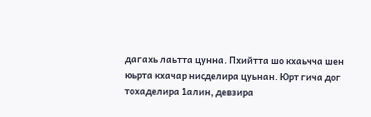дагахь лаьтта цунна. Пхийтта шо кхаьчча шен юьрта кхачар нисделира цуьнан. Юрт гича дог тохаделира 1алин, девзира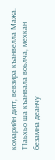комарийн дитт, вевзира къанвелла Мажа. Т1аьхьо ша къанвала воьлча, мехкан безамна деанчу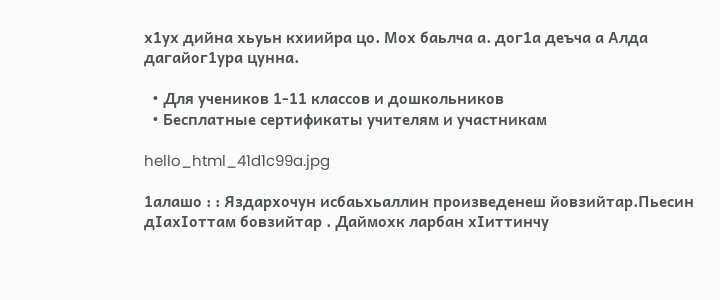х1ух дийна хьуьн кхиийра цо. Мох баьлча а. дог1а деъча а Алда дагайог1ура цунна.

  • Для учеников 1-11 классов и дошкольников
  • Бесплатные сертификаты учителям и участникам

hello_html_41d1c99a.jpg

1алашо : : Яздархочун исбаьхьаллин произведенеш йовзийтар.Пьесин дIахIоттам бовзийтар . Даймохк ларбан хIиттинчу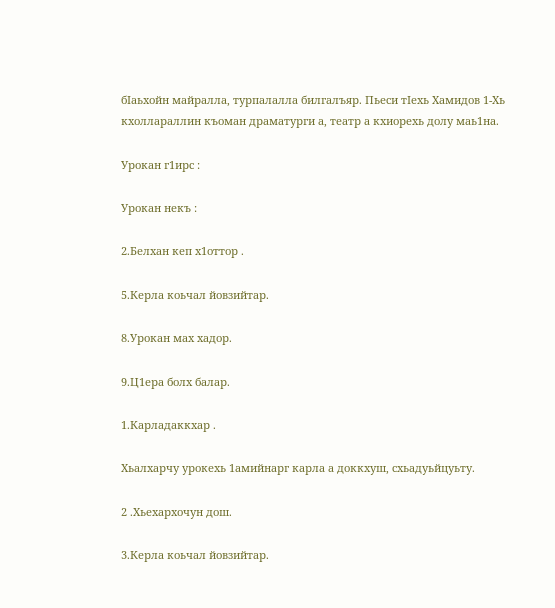бIаьхойн майралла, турпалалла билгалъяр. Пьеси тIехь Хамидов 1-Хь кхоллараллин къоман драматурги а, театр а кхиорехь долу маь1на.

Урокан г1ирс :

Урокан некъ :

2.Белхан кеп х1оттор .

5.Керла коьчал йовзийтар.

8.Урокан мах хадор.

9.Ц1ера болх балар.

1.Карладаккхар .

Хьалхарчу урокехь 1амийнарг карла а доккхуш, схьадуьйцуьту.

2 .Хьехархочун дош.

3.Керла коьчал йовзийтар.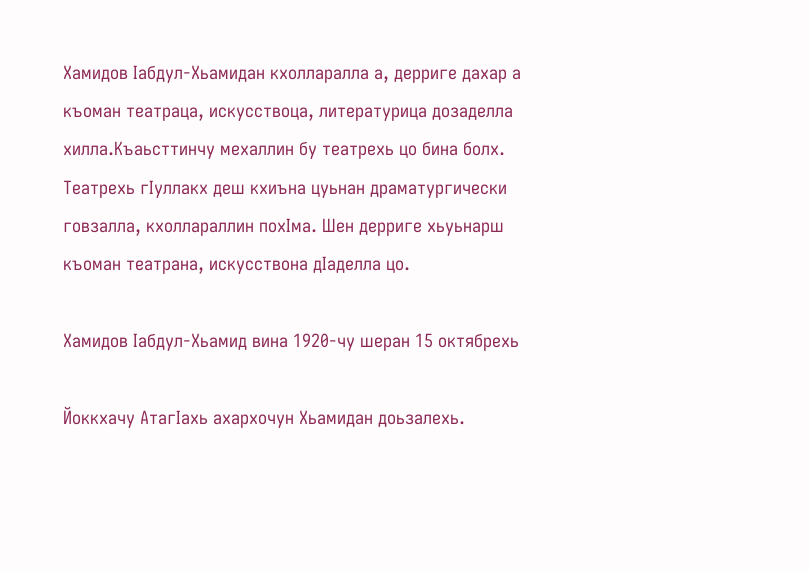Хамидов Iабдул-Хьамидан кхолларалла а, дерриге дахар а къоман театраца, искусствоца, литературица дозаделла хилла.Къаьсттинчу мехаллин бу театрехь цо бина болх. Театрехь гIуллакх деш кхиъна цуьнан драматургически говзалла, кхоллараллин похIма. Шен дерриге хьуьнарш къоман театрана, искусствона дIаделла цо.

Хамидов Iабдул-Хьамид вина 1920-чу шеран 15 октябрехь

Йоккхачу АтагIахь ахархочун Хьамидан доьзалехь.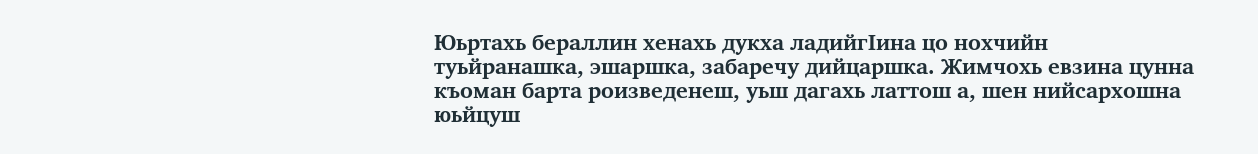Юьртахь бераллин хенахь дукха ладийгIина цо нохчийн туьйранашка, эшаршка, забаречу дийцаршка. Жимчохь евзина цунна къоман барта роизведенеш, уьш дагахь латтош а, шен нийсархошна юьйцуш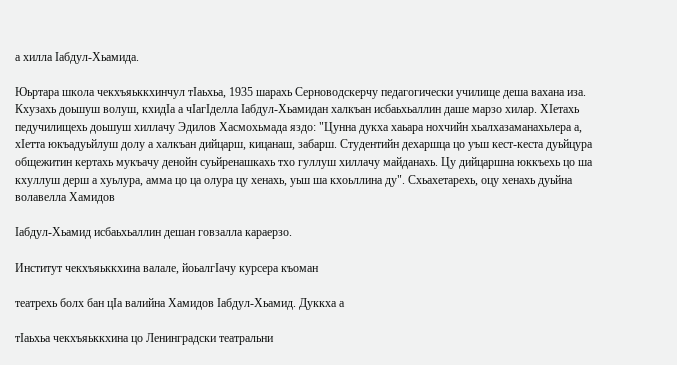а хилла Iабдул-Хьамида.

Юьртара школа чекхъяьккхинчул тIаьхьа, 1935 шарахь Серноводскерчу педагогически училище деша вахана иза. Кхузахь доьшуш волуш, кхидIа а чIагIделла Iабдул-Хьамидан халкъан исбаьхьаллин даше марзо хилар. ХIетахь педучилищехь доьшуш хиллачу Эдилов Хасмохьмада яздо: "Цунна дукха хаьара нохчийн хьалхазаманахьлера а, хIетта юкъадуьйлуш долу а халкъан дийцарш, кицанаш, забарш. Студентийн дехаршца цо уъш кест-кеста дуьйцура общежитин кертахь мукъачу денойн суьйренашкахь тхо гуллуш хиллачу майданахь. Цу дийцаршна юккъехь цо ша кхуллуш дерш а хуьлура, амма цо ца олура цу хенахь, уьш ша кхоьллина ду". Схьахетарехь, оцу хенахь дуьйна волавелла Хамидов

Iабдул-Хьамид исбаьхьаллин дешан говзалла караерзо.

Институт чекхъяьккхина валале, йоьалгIачу курсера къоман

театрехь болх бан цIа валийна Хамидов Iабдул-Хьамид. Дуккха а

тIаьхьа чекхъяьккхина цо Ленинградски театральни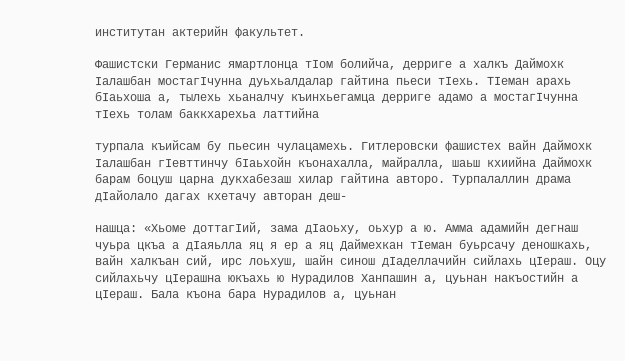институтан актерийн факультет.

Фашистски Германис ямартлонца тIом болийча, дерриге а халкъ Даймохк Iалашбан мостагIчунна дуьхьалдалар гайтина пьеси тIехь. ТIеман арахь бIаьхоша а, тылехь хьаналчу къинхьегамца дерриге адамо а мостагIчунна тIехь толам баккхарехьа латтийна

турпала къийсам бу пьесин чулацамехь. Гитлеровски фашистех вайн Даймохк Iалашбан гIевттинчу бIаьхойн къонахалла, майралла, шаьш кхиийна Даймохк барам боцуш царна дукхабезаш хилар гайтина авторо. Турпалаллин драма дIайолало дагах кхетачу авторан деш-

нашца: «Хьоме доттагIий, зама дIаоьху, оьхур а ю. Амма адамийн дегнаш чуьра цкъа а дIаяьлла яц я ер а яц Даймехкан тIеман буьрсачу деношкахь, вайн халкъан сий, ирс лоьхуш, шайн синош дIаделлачийн сийлахь цIераш. Оцу сийлахьчу цIерашна юкъахь ю Нурадилов Ханпашин а, цуьнан накъостийн а цIераш. Бала къона бара Нурадилов а, цуьнан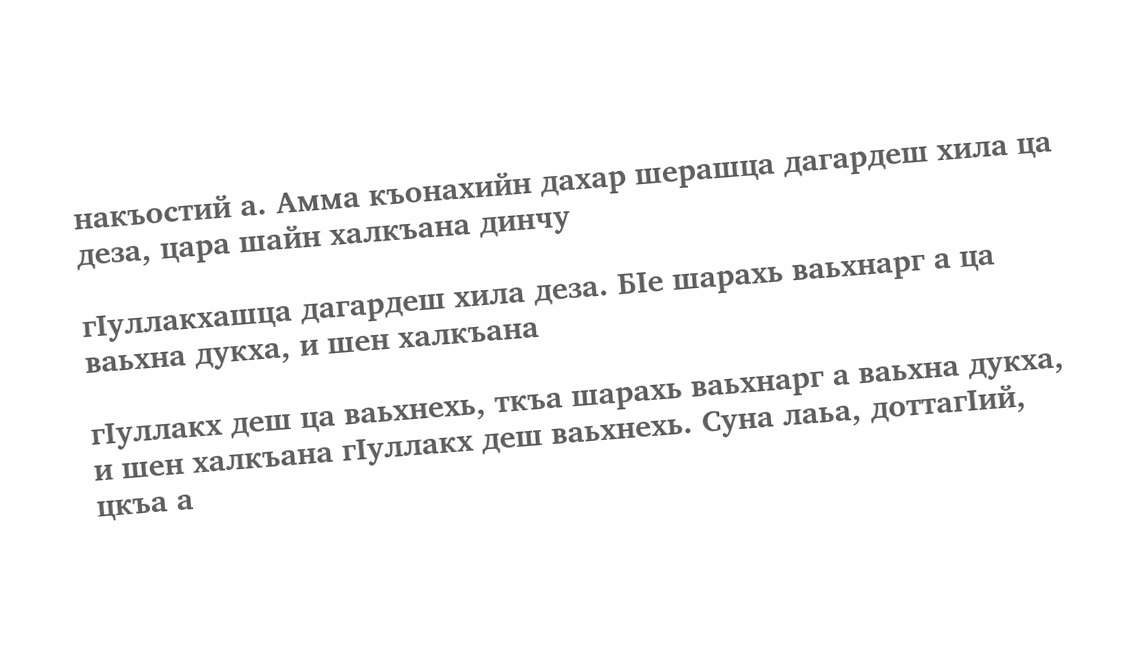накъостий а. Амма къонахийн дахар шерашца дагардеш хила ца деза, цара шайн халкъана динчу

гIуллакхашца дагардеш хила деза. БIе шарахь ваьхнарг а ца ваьхна дукха, и шен халкъана

гIуллакх деш ца ваьхнехь, ткъа шарахь ваьхнарг а ваьхна дукха, и шен халкъана гIуллакх деш ваьхнехь. Суна лаьа, доттагIий, цкъа а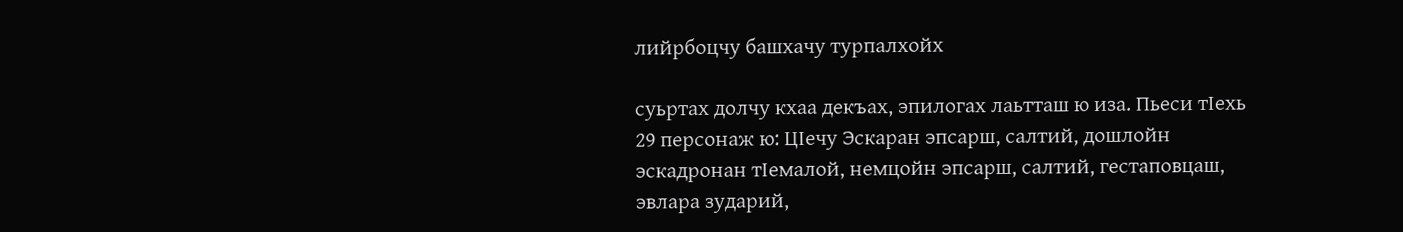лийрбоцчу башхачу турпалхойх

суьртах долчу кхаа декъах, эпилогах лаьтташ ю иза. Пьеси тIехь 29 персонаж ю: ЦIечу Эскаран эпсарш, салтий, дошлойн эскадронан тIемалой, немцойн эпсарш, салтий, гестаповцаш, эвлара зударий,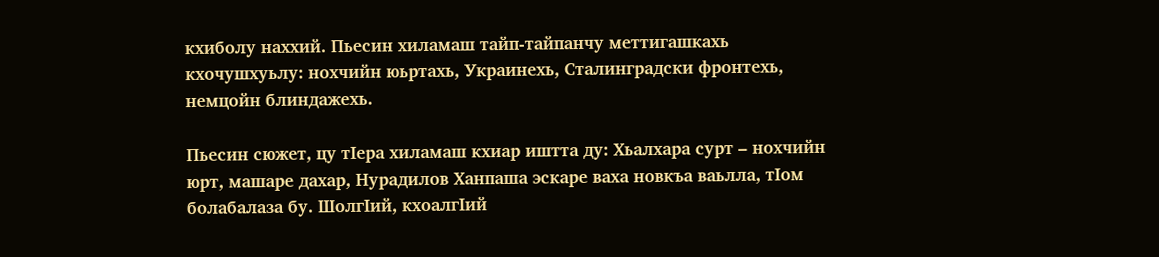кхиболу наххий. Пьесин хиламаш тайп-тайпанчу меттигашкахь кхочушхуьлу: нохчийн юьртахь, Украинехь, Сталинградски фронтехь, немцойн блиндажехь.

Пьесин сюжет, цу тIера хиламаш кхиар иштта ду: Хьалхара сурт – нохчийн юрт, машаре дахар, Нурадилов Ханпаша эскаре ваха новкъа ваьлла, тIом болабалаза бу. ШолгIий, кхоалгIий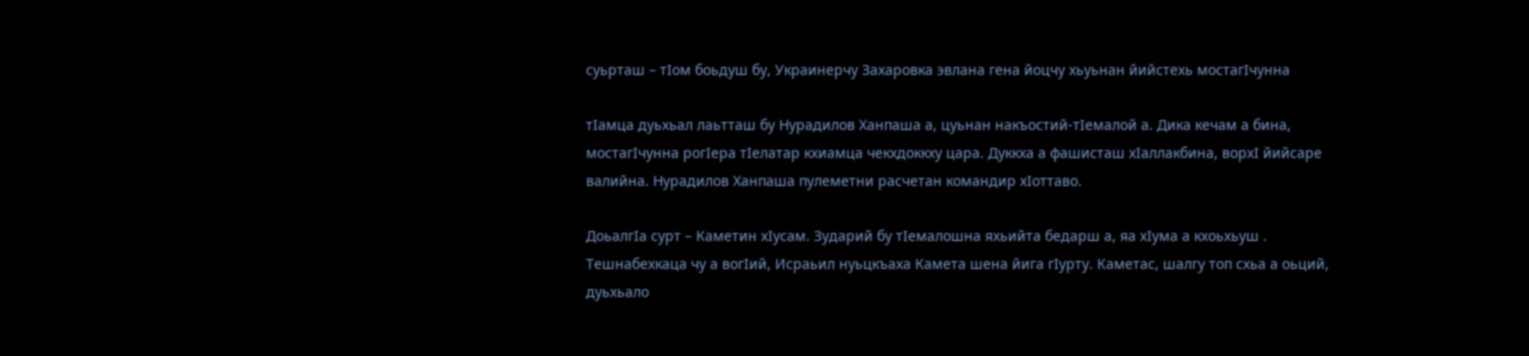суьрташ – тIом боьдуш бу, Украинерчу Захаровка эвлана гена йоцчу хьуьнан йийстехь мостагIчунна

тIамца дуьхьал лаьтташ бу Нурадилов Ханпаша а, цуьнан накъостий-тIемалой а. Дика кечам а бина, мостагIчунна рогIера тIелатар кхиамца чекхдоккху цара. Дуккха а фашисташ хIаллакбина, ворхI йийсаре валийна. Нурадилов Ханпаша пулеметни расчетан командир хIоттаво.

ДоьалгIа сурт – Каметин хIусам. Зударий бу тIемалошна яхьийта бедарш а, яа хIума а кхоьхьуш . Тешнабехкаца чу а вогIий, Исраьил нуьцкъаха Камета шена йига гIурту. Каметас, шалгу топ схьа а оьций, дуьхьало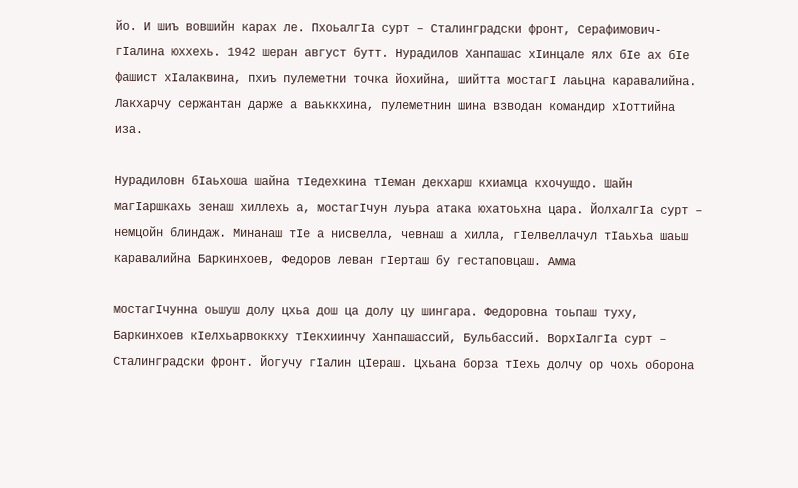йо. И шиъ вовшийн карах ле. ПхоьалгIа сурт – Сталинградски фронт, Серафимович-гIалина юххехь. 1942 шеран август бутт. Нурадилов Ханпашас хIинцале ялх бIе ах бIе фашист хIалаквина, пхиъ пулеметни точка йохийна, шийтта мостагI лаьцна каравалийна. Лакхарчу сержантан дарже а ваьккхина, пулеметнин шина взводан командир хIоттийна иза.

Нурадиловн бIаьхоша шайна тIедехкина тIеман декхарш кхиамца кхочушдо. Шайн магIаршкахь зенаш хиллехь а, мостагIчун луьра атака юхатоьхна цара. ЙолхалгIа сурт – немцойн блиндаж. Минанаш тIе а нисвелла, чевнаш а хилла, гIелвеллачул тIаьхьа шаьш каравалийна Баркинхоев, Федоров леван гIерташ бу гестаповцаш. Амма

мостагIчунна оьшуш долу цхьа дош ца долу цу шингара. Федоровна тоьпаш туху, Баркинхоев кIелхьарвоккху тIекхиинчу Ханпашассий, Бульбассий. ВорхIалгIа сурт – Сталинградски фронт. Йогучу гIалин цIераш. Цхьана борза тIехь долчу ор чохь оборона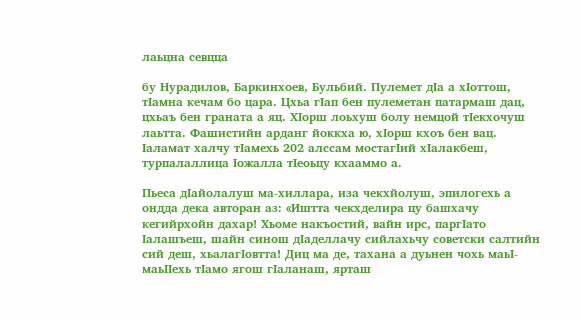лаьцна севцца

бу Нурадилов, Баркинхоев, Бульбий. Пулемет дIа а хIоттош, тIамна кечам бо цара. Цхьа гIап бен пулеметан патармаш дац, цхьаъ бен граната а яц. ХIорш лоьхуш болу немцой тIекхочуш лаьтта. Фашистийн арданг йоккха ю, хIорш кхоъ бен вац. Iаламат халчу тIамехь 202 алссам мостагIий хIалакбеш, турпалаллица Iожалла тIеоьцу кхааммо а.

Пьеса дIайолалуш ма-хиллара, иза чекхйолуш, эпилогехь а ондда дека авторан аз: «Иштта чекхделира цу башхачу кегийрхойн дахар! Хьоме накъостий, вайн ирс, паргIато Iалашъеш, шайн синош дIаделлачу сийлахьчу советски салтийн сий деш, хьалагIовтта! Диц ма де, тахана а дуьнен чохь маьI-маьIIехь тIамо ягош гIаланаш, ярташ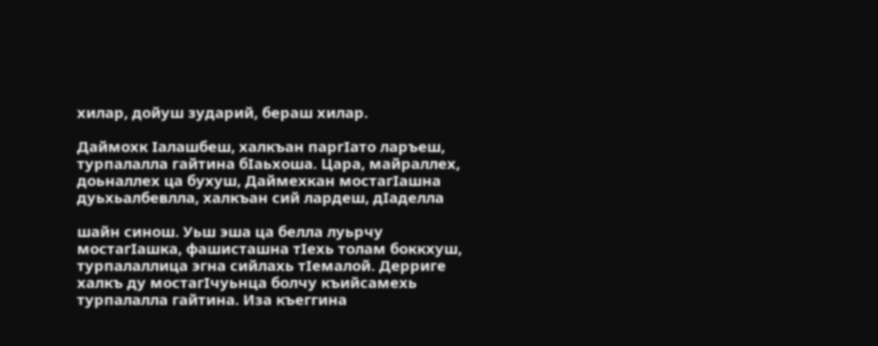хилар, дойуш зударий, бераш хилар.

Даймохк Iалашбеш, халкъан паргIато ларъеш, турпалалла гайтина бIаьхоша. Цара, майраллех, доьналлех ца бухуш, Даймехкан мостагIашна дуьхьалбевлла, халкъан сий лардеш, дIаделла

шайн синош. Уьш эша ца белла луьрчу мостагIашка, фашисташна тIехь толам боккхуш, турпалаллица эгна сийлахь тIемалой. Дерриге халкъ ду мостагIчуьнца болчу къийсамехь турпалалла гайтина. Иза къеггина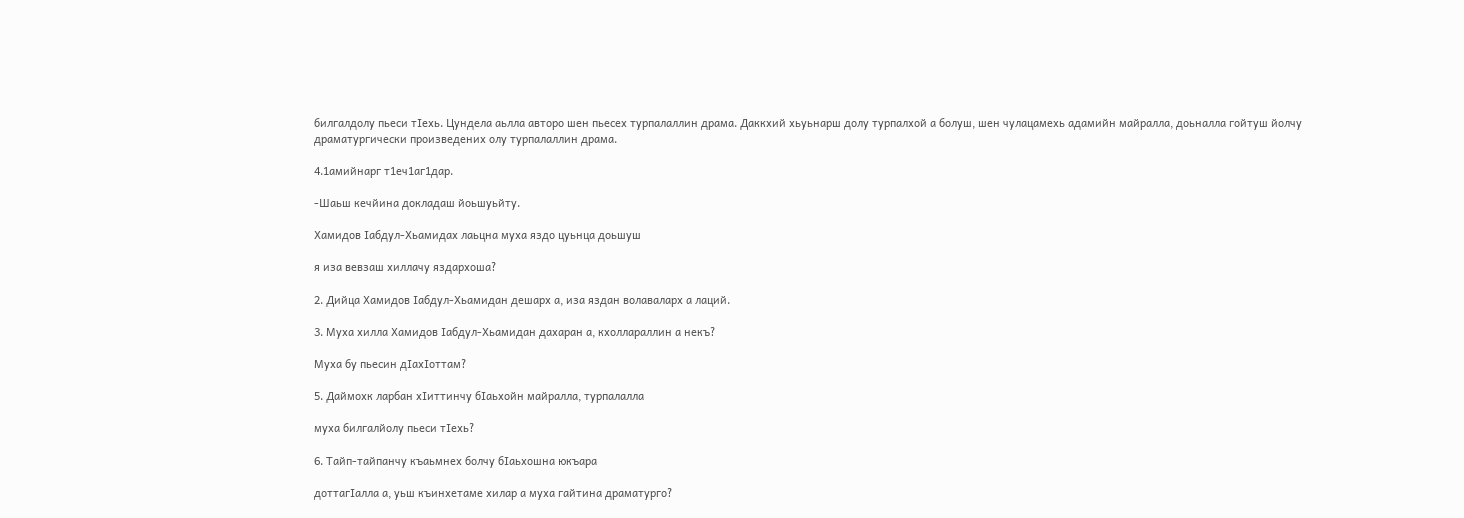билгалдолу пьеси тIехь. Цундела аьлла авторо шен пьесех турпалаллин драма. Даккхий хьуьнарш долу турпалхой а болуш, шен чулацамехь адамийн майралла, доьналла гойтуш йолчу драматургически произведених олу турпалаллин драма.

4.1амийнарг т1еч1аг1дар.

-Шаьш кечйина докладаш йоьшуьйту.

Хамидов Iабдул-Хьамидах лаьцна муха яздо цуьнца доьшуш

я иза вевзаш хиллачу яздархоша?

2. Дийца Хамидов Iабдул-Хьамидан дешарх а, иза яздан волаваларх а лаций.

3. Муха хилла Хамидов Iабдул-Хьамидан дахаран а, кхоллараллин а некъ?

Муха бу пьесин дIахIоттам?

5. Даймохк ларбан хIиттинчу бIаьхойн майралла, турпалалла

муха билгалйолу пьеси тIехь?

6. Тайп-тайпанчу къаьмнех болчу бIаьхошна юкъара

доттагIалла а, уьш къинхетаме хилар а муха гайтина драматурго?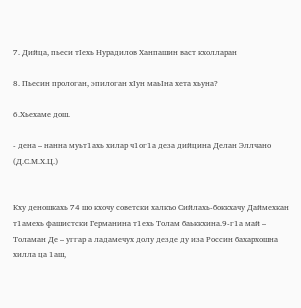7. Дийца, пьеси тIехь Нурадилов Ханпашин васт кхолларан

8. Пьесин прологан, эпилоган хIун маьIна хета хьуна?

6.Хьехаме дош.

- дена – нанна муьт1ахь хилар ч1ог1а деза дийцина Делан Эллчано (Д.С.М.Х.Ц.)


Кху деношкахь 74 шо кхочу советски халкъо Сийлахь-боккхачу Даймехкан т1амехь фашистски Германина т1ехь Толам баьккхина.9-г1а май – Толаман Де – уггар а ладамечух долу дезде ду иза Россин бахархошна хилла ца 1аш,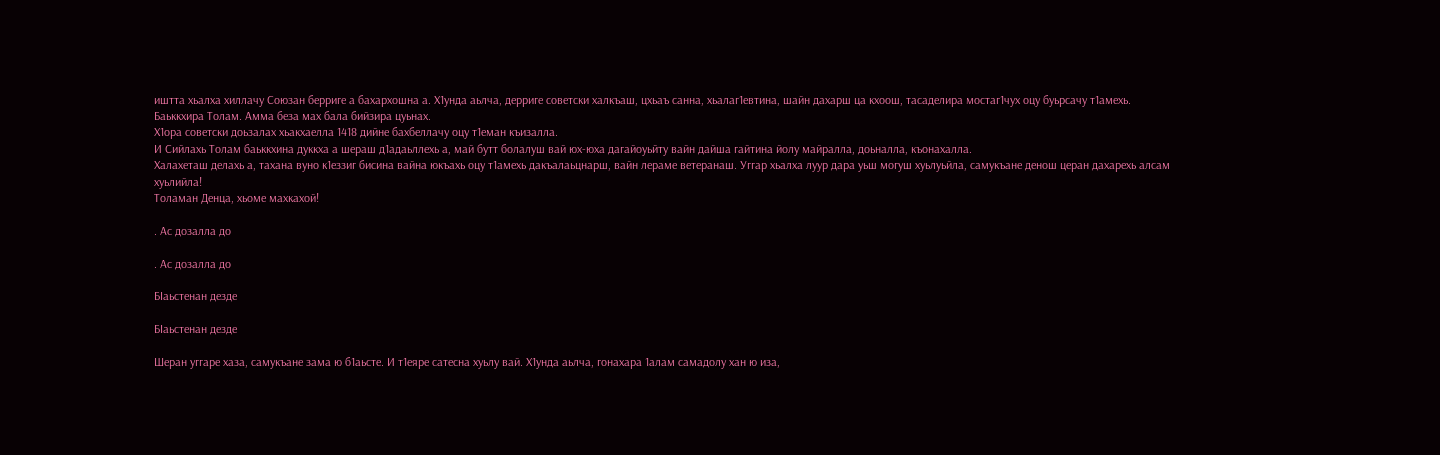иштта хьалха хиллачу Союзан берриге а бахархошна а. Х1унда аьлча, дерриге советски халкъаш, цхьаъ санна, хьалаг1евтина, шайн дахарш ца кхоош, тасаделира мостаг1чух оцу буьрсачу т1амехь.
Баьккхира Толам. Амма беза мах бала бийзира цуьнах.
Х1ора советски доьзалах хьакхаелла 1418 дийне бахбеллачу оцу т1еман къизалла.
И Сийлахь Толам баьккхина дуккха а шераш д1адаьллехь а, май бутт болалуш вай юх-юха дагайоуьйту вайн дайша гайтина йолу майралла, доьналла, къонахалла.
Халахеташ делахь а, тахана вуно к1еззиг бисина вайна юкъахь оцу т1амехь дакъалаьцнарш, вайн лераме ветеранаш. Уггар хьалха луур дара уьш могуш хуьлуьйла, самукъане денош церан дахарехь алсам хуьлийла!
Толаман Денца, хьоме махкахой!

. Ас дозалла до

. Ас дозалла до

БIаьстенан дезде

БIаьстенан дезде

Шеран уггаре хаза, самукъане зама ю б1аьсте. И т1еяре сатесна хуьлу вай. Х1унда аьлча, гонахара 1алам самадолу хан ю иза,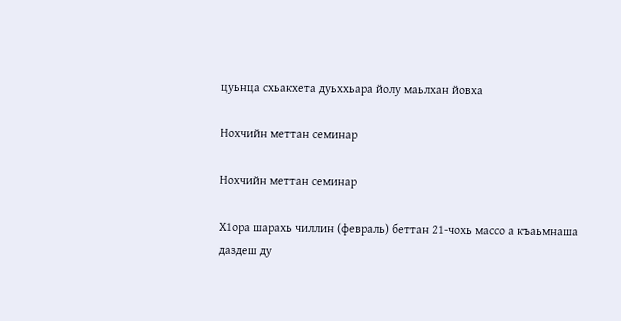цуьнца схьакхета дуьххьара йолу маьлхан йовха

Нохчийн меттан семинар

Нохчийн меттан семинар

Х1ора шарахь чиллин (февраль) беттан 21-чохь массо а къаьмнаша даздеш ду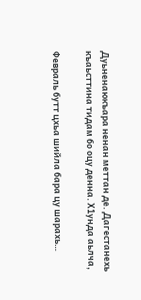Дуьненаюкъара ненан меттан де. Дагестанехь къаьсттина тидам бо оцу денна. Х1унда аьлча,

Февраль бутт цхьа шийла бара цу шарахь…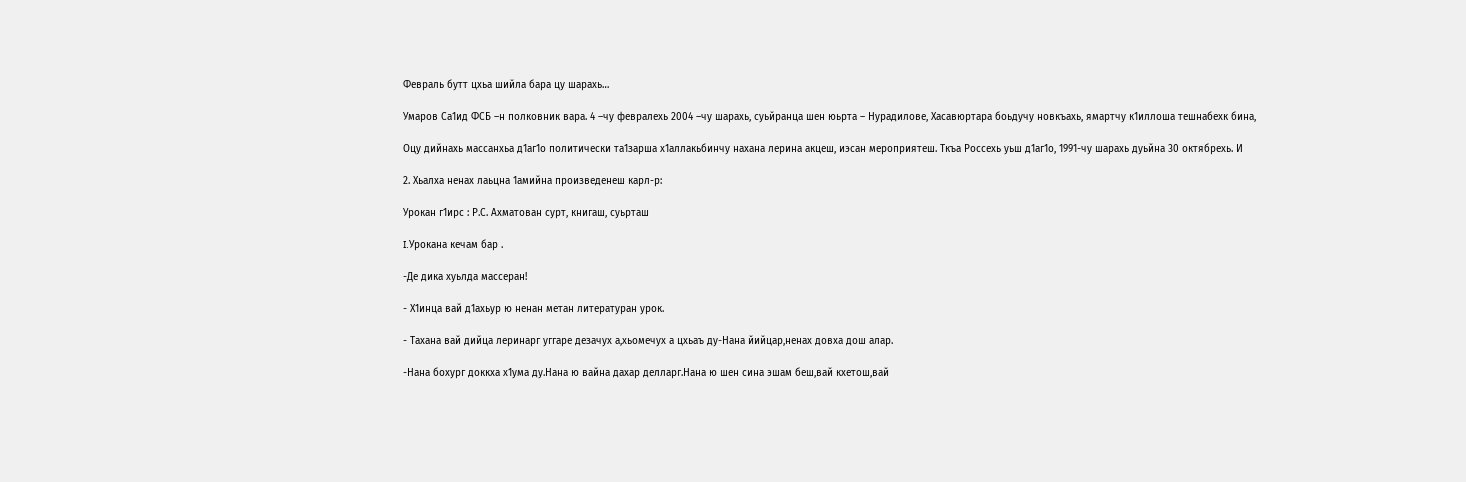Февраль бутт цхьа шийла бара цу шарахь…

Умаров Са1ид ФСБ –н полковник вара. 4 –чу февралехь 2004 –чу шарахь, суьйранца шен юьрта – Нурадилове, Хасавюртара боьдучу новкъахь, ямартчу к1иллоша тешнабехк бина,

Оцу дийнахь массанхьа д1аг1о политически та1зарша х1аллакьбинчу нахана лерина акцеш, иэсан мероприятеш. Ткъа Россехь уьш д1аг1о, 1991-чу шарахь дуьйна 30 октябрехь. И

2. Хьалха ненах лаьцна 1амийна произведенеш карл-р:

Урокан г1ирс : Р.С. Ахматован сурт, книгаш, суьрташ

I.Урокана кечам бар .

-Де дика хуьлда массеран!

- Х1инца вай д1ахьур ю ненан метан литературан урок.

- Тахана вай дийца леринарг уггаре дезачух а,хьомечух а цхьаъ ду-Нана йийцар,ненах довха дош алар.

-Нана бохург доккха х1ума ду.Нана ю вайна дахар делларг.Нана ю шен сина эшам беш,вай кхетош,вай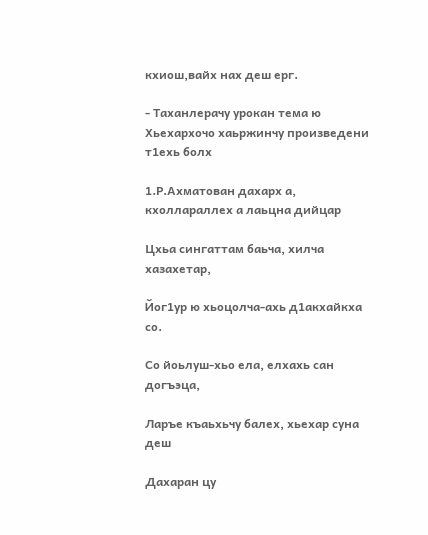кхиош,вайх нах деш ерг.

- Таханлерачу урокан тема ю Хьехархочо хаьржинчу произведени т1ехь болх

1.Р.Ахматован дахарх а, кхоллараллех а лаьцна дийцар

Цхьа сингаттам баьча, хилча хазахетар,

Йог1ур ю хьоцолча-ахь д1акхайкха со.

Со йоьлуш-хьо ела, елхахь сан догъэца,

Ларъе къаьхьчу балех, хьехар суна деш

Дахаран цу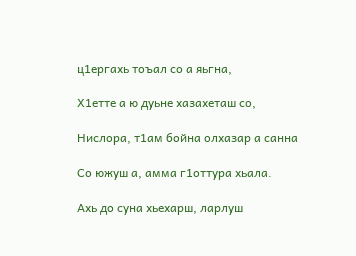ц1ергахь тоъал со а яьгна,

Х1етте а ю дуьне хазахеташ со,

Нислора, т1ам бойна олхазар а санна

Со южуш а, амма г1оттура хьала.

Ахь до суна хьехарш, ларлуш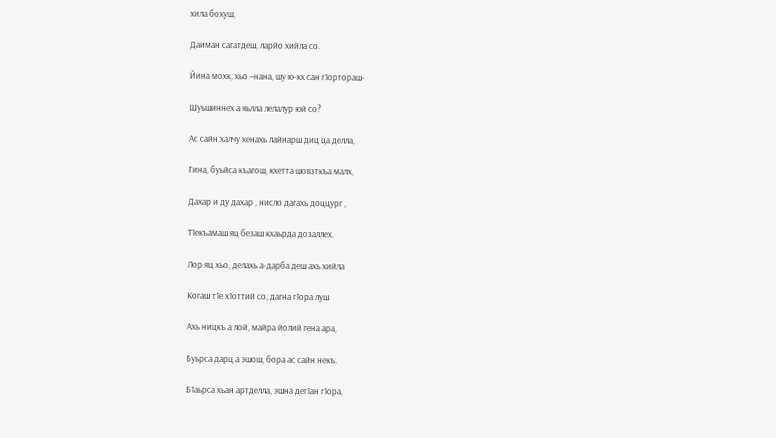хила бохуш,

Даиман сагатдеш, ларйо хийла со.

Йина мохк, хьо –нана, шу ю-кх сан г1ортораш-

Шуьшиннех а яьлла лелалур юй со?

Ас сайн халчу хенахь лайнарш диц ца делла,

Гина, буьйса къагош, кхетта шовзткъа малх,

Дахар и ду дахар , нисло дагахь доццург ,

Т1екъамаш яц безаш кхаьрда дозаллех.

Лор яц хьо, делахь а-дарба деш ахь хийла

Когаш т1е х1оттий со, дагна г1ора луш

Ахь ницкъ а лой, майра йолий гена ара,

Буьрса дарц а эшош, бора ас сайн некъ.

Б1аьрса хьан артделла, эшна дег1ан г1ора,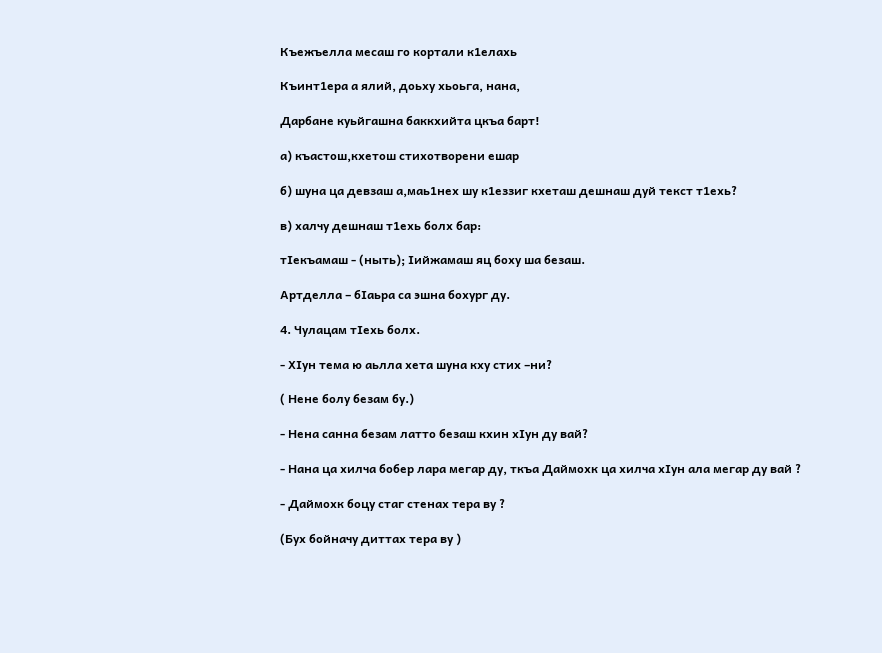Къежъелла месаш го кортали к1елахь

Къинт1ера а ялий, доьху хьоьга, нана,

Дарбане куьйгашна баккхийта цкъа барт!

а) къастош,кхетош стихотворени ешар

б) шуна ца девзаш а,маь1нех шу к1еззиг кхеташ дешнаш дуй текст т1ехь?

в) халчу дешнаш т1ехь болх бар:

тIекъамаш - (ныть); Iийжамаш яц боху ша безаш.

Артделла – бIаьра са эшна бохург ду.

4. Чулацам тIехь болх.

- ХIун тема ю аьлла хета шуна кху стих –ни?

( Нене болу безам бу.)

- Нена санна безам латто безаш кхин хIун ду вай?

- Нана ца хилча бобер лара мегар ду, ткъа Даймохк ца хилча хIун ала мегар ду вай ?

- Даймохк боцу стаг стенах тера ву ?

(Бух бойначу диттах тера ву )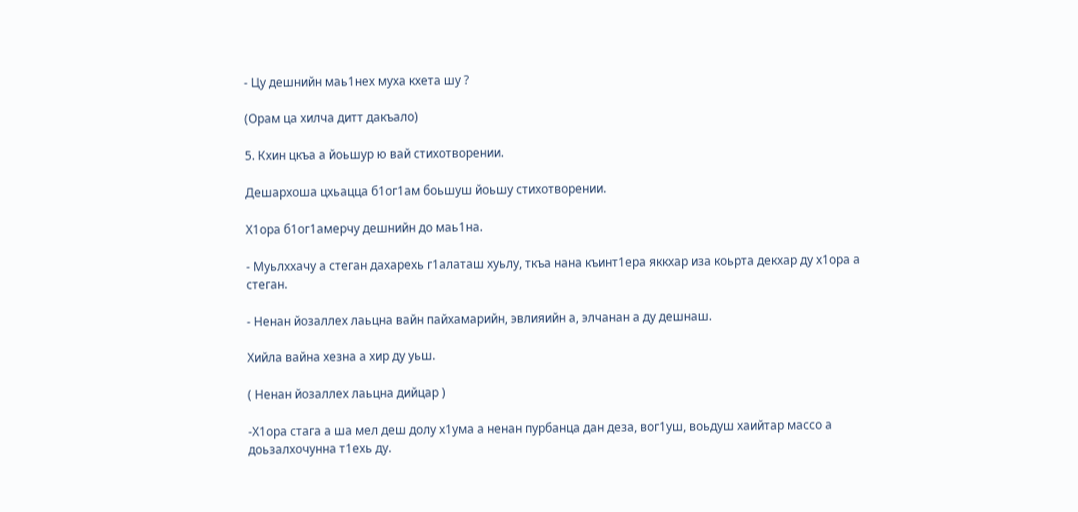- Цу дешнийн маь1нех муха кхета шу ?

(Орам ца хилча дитт дакъало)

5. Кхин цкъа а йоьшур ю вай стихотворении.

Дешархоша цхьацца б1ог1ам боьшуш йоьшу стихотворении.

Х1ора б1ог1амерчу дешнийн до маь1на.

- Муьлххачу а стеган дахарехь г1алаташ хуьлу, ткъа нана къинт1ера яккхар иза коьрта декхар ду х1ора а стеган.

- Ненан йозаллех лаьцна вайн пайхамарийн, эвлияийн а, элчанан а ду дешнаш.

Хийла вайна хезна а хир ду уьш.

( Ненан йозаллех лаьцна дийцар )

-Х1ора стага а ша мел деш долу х1ума а ненан пурбанца дан деза, вог1уш, воьдуш хаийтар массо а доьзалхочунна т1ехь ду.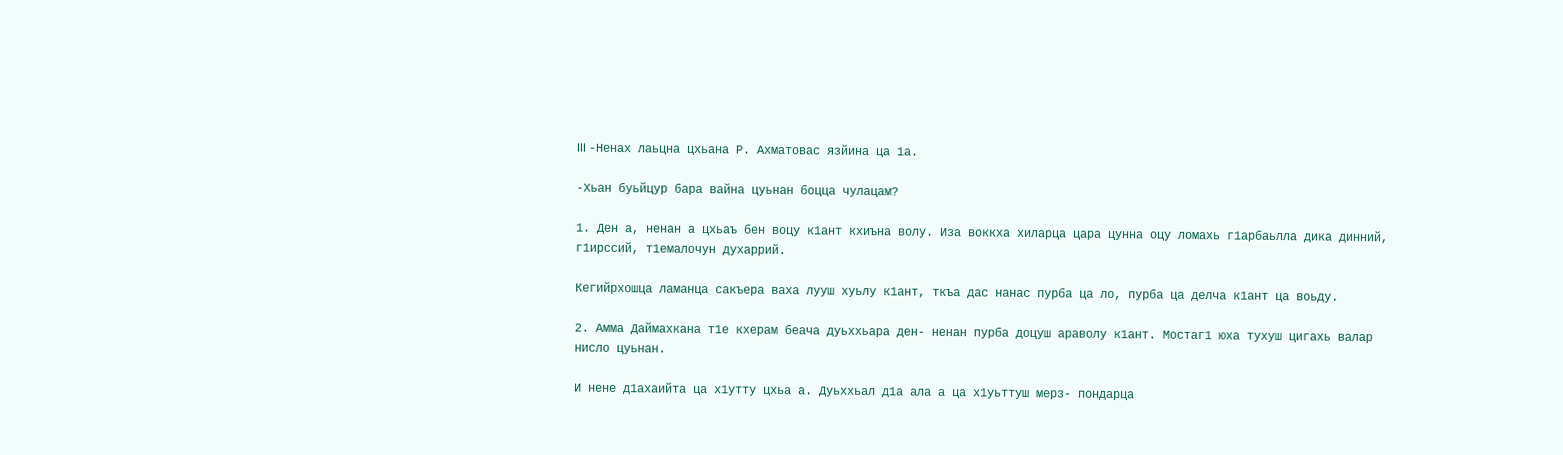III -Ненах лаьцна цхьана Р. Ахматовас язйина ца 1а.

-Хьан буьйцур бара вайна цуьнан боцца чулацам?

1. Ден а, ненан а цхьаъ бен воцу к1ант кхиъна волу. Иза воккха хиларца цара цунна оцу ломахь г1арбаьлла дика динний, г1ирссий, т1емалочун духаррий.

Кегийрхошца ламанца сакъера ваха лууш хуьлу к1ант, ткъа дас нанас пурба ца ло, пурба ца делча к1ант ца воьду.

2. Амма Даймахкана т1е кхерам беача дуьххьара ден- ненан пурба доцуш араволу к1ант. Мостаг1 юха тухуш цигахь валар нисло цуьнан.

И нене д1ахаийта ца х1утту цхьа а. Дуьххьал д1а ала а ца х1уьттуш мерз- пондарца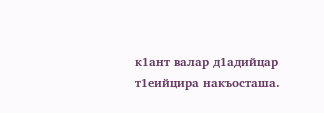к1ант валар д1адийцар т1еийцира накъосташа.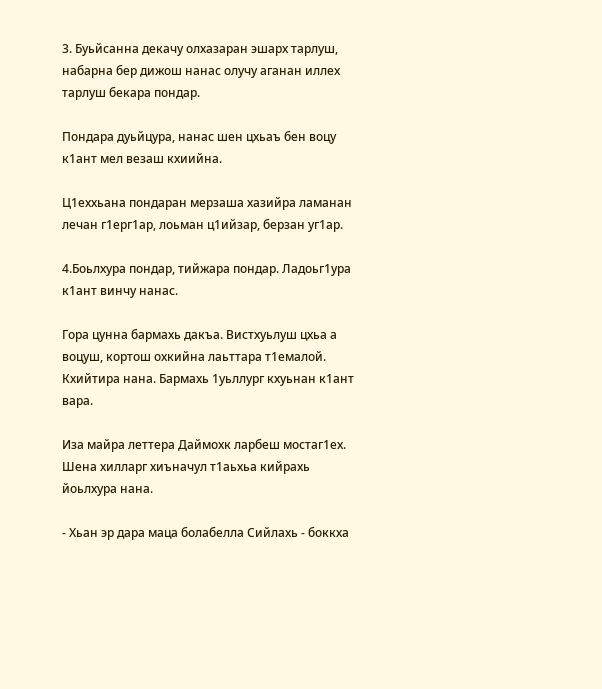3. Буьйсанна декачу олхазаран эшарх тарлуш, набарна бер дижош нанас олучу аганан иллех тарлуш бекара пондар.

Пондара дуьйцура, нанас шен цхьаъ бен воцу к1ант мел везаш кхиийна.

Ц1еххьана пондаран мерзаша хазийра ламанан лечан г1ерг1ар, лоьман ц1ийзар, берзан уг1ар.

4.Боьлхура пондар, тийжара пондар. Ладоьг1ура к1ант винчу нанас.

Гора цунна бармахь дакъа. Вистхуьлуш цхьа а воцуш, кортош охкийна лаьттара т1емалой. Кхийтира нана. Бармахь 1уьллург кхуьнан к1ант вара.

Иза майра леттера Даймохк ларбеш мостаг1ех. Шена хилларг хиъначул т1аьхьа кийрахь йоьлхура нана.

- Хьан эр дара маца болабелла Сийлахь - боккха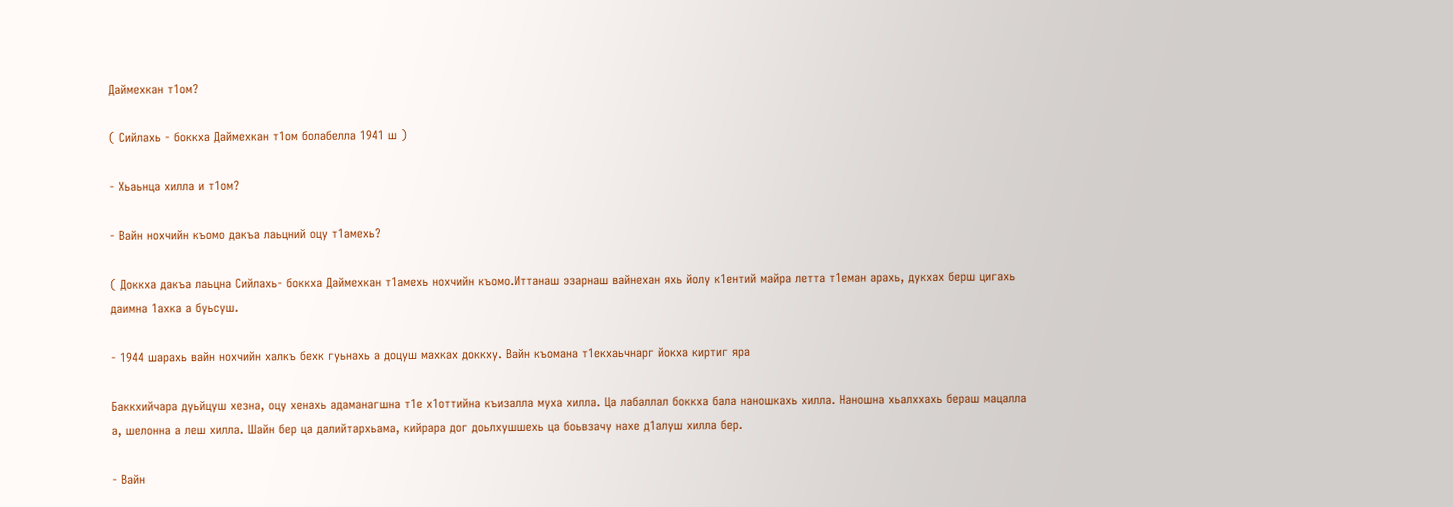Даймехкан т1ом?

( Сийлахь - боккха Даймехкан т1ом болабелла 1941 ш )

- Хьаьнца хилла и т1ом?

- Вайн нохчийн къомо дакъа лаьцний оцу т1амехь?

( Доккха дакъа лаьцна Сийлахь- боккха Даймехкан т1амехь нохчийн къомо.Иттанаш эзарнаш вайнехан яхь йолу к1ентий майра летта т1еман арахь, дукхах берш цигахь даимна 1ахка а буьсуш.

- 1944 шарахь вайн нохчийн халкъ бехк гуьнахь а доцуш махках доккху. Вайн къомана т1екхаьчнарг йокха киртиг яра

Баккхийчара дуьйцуш хезна, оцу хенахь адаманагшна т1е х1оттийна къизалла муха хилла. Ца лабаллал боккха бала наношкахь хилла. Наношна хьалххахь бераш мацалла а, шелонна а леш хилла. Шайн бер ца далийтархьама, кийрара дог доьлхушшехь ца боьвзачу нахе д1алуш хилла бер.

- Вайн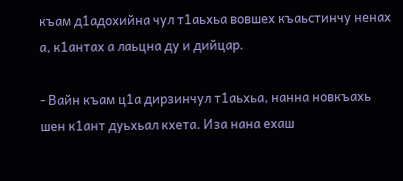къам д1адохийна чул т1аьхьа вовшех къаьстинчу ненах а, к1антах а лаьцна ду и дийцар.

- Вайн къам ц1а дирзинчул т1аьхьа, нанна новкъахь шен к1ант дуьхьал кхета. Иза нана ехаш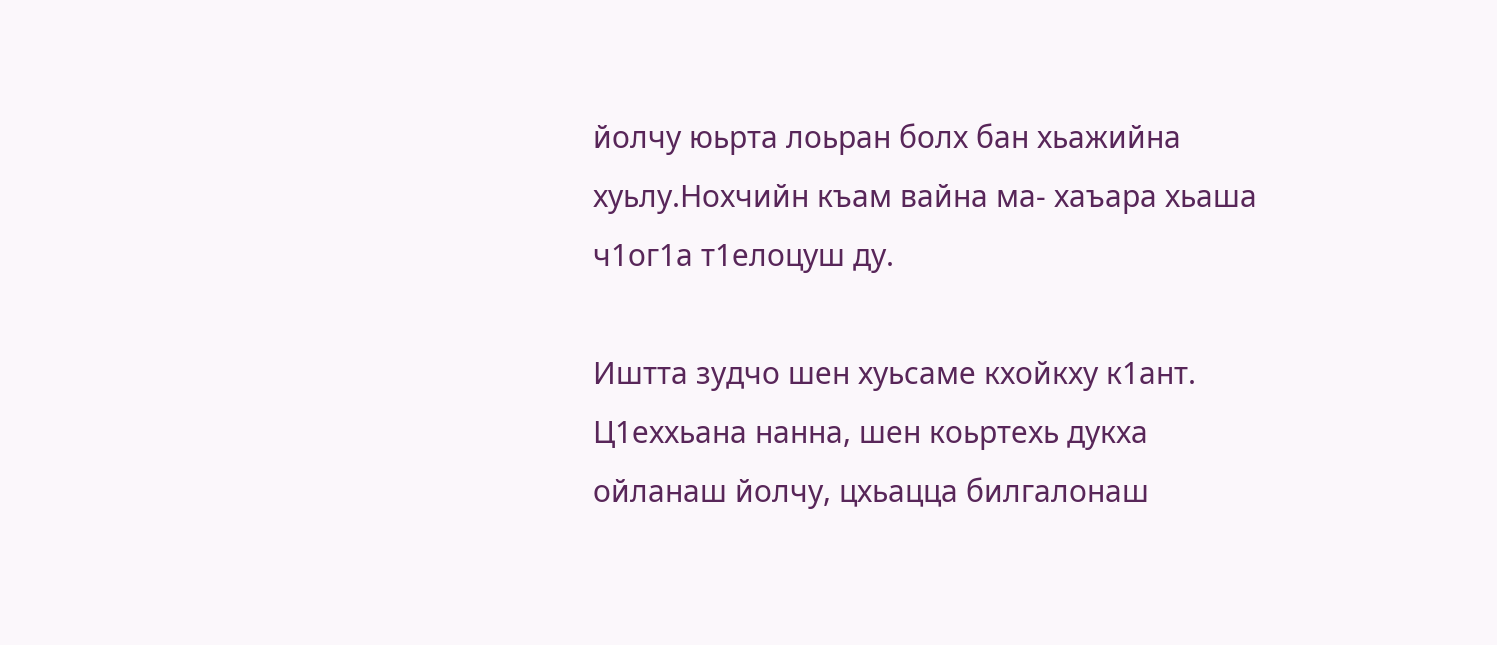йолчу юьрта лоьран болх бан хьажийна хуьлу.Нохчийн къам вайна ма- хаъара хьаша ч1ог1а т1елоцуш ду.

Иштта зудчо шен хуьсаме кхойкху к1ант. Ц1еххьана нанна, шен коьртехь дукха ойланаш йолчу, цхьацца билгалонаш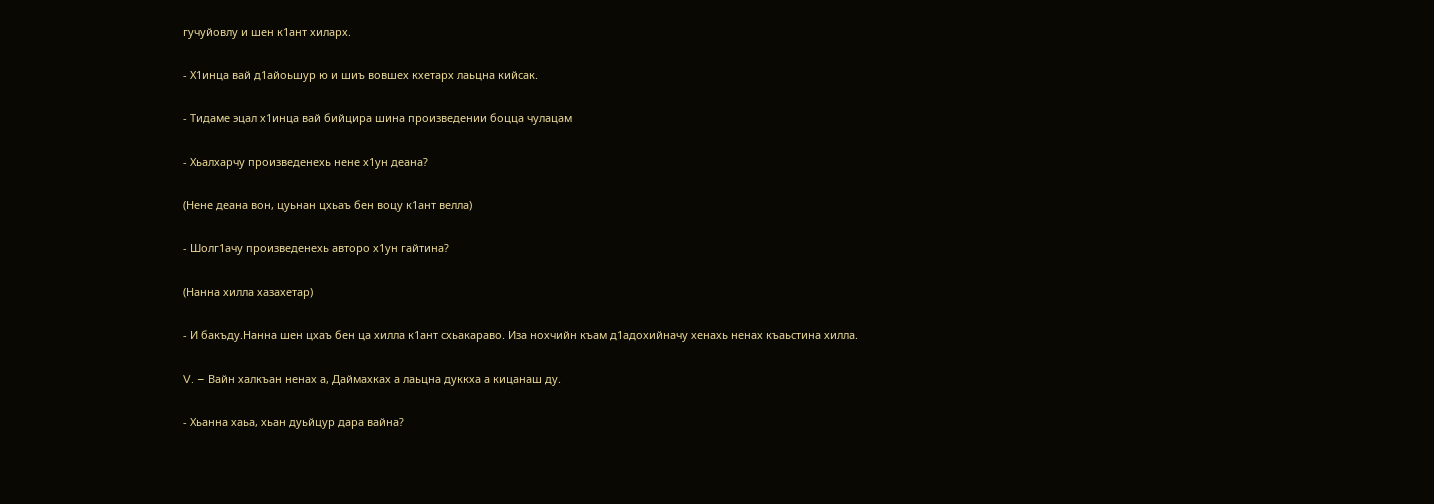гучуйовлу и шен к1ант хиларх.

- Х1инца вай д1айоьшур ю и шиъ вовшех кхетарх лаьцна кийсак.

- Тидаме эцал х1инца вай бийцира шина произведении боцца чулацам

- Хьалхарчу произведенехь нене х1ун деана?

(Нене деана вон, цуьнан цхьаъ бен воцу к1ант велла)

- Шолг1ачу произведенехь авторо х1ун гайтина?

(Нанна хилла хазахетар)

- И бакъду.Нанна шен цхаъ бен ца хилла к1ант схьакараво. Иза нохчийн къам д1адохийначу хенахь ненах къаьстина хилла.

V. – Вайн халкъан ненах а, Даймахках а лаьцна дуккха а кицанаш ду.

- Хьанна хаьа, хьан дуьйцур дара вайна?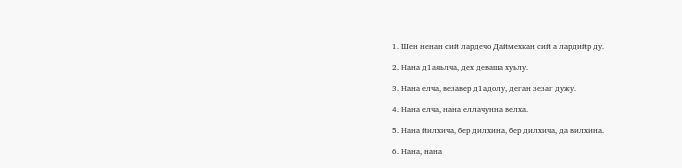1. Шен ненан сий лардечо Даймехкан сий а лардийр ду.

2. Нана д1аяьлча, дех деваша хуьлу.

3. Нана елча, везавер д1адолу, деган зезаг дужу.

4. Нана елча, нана еллачунна велха.

5. Нана йилхича, бер дилхина, бер дилхича, да вилхина.

6. Нана, нана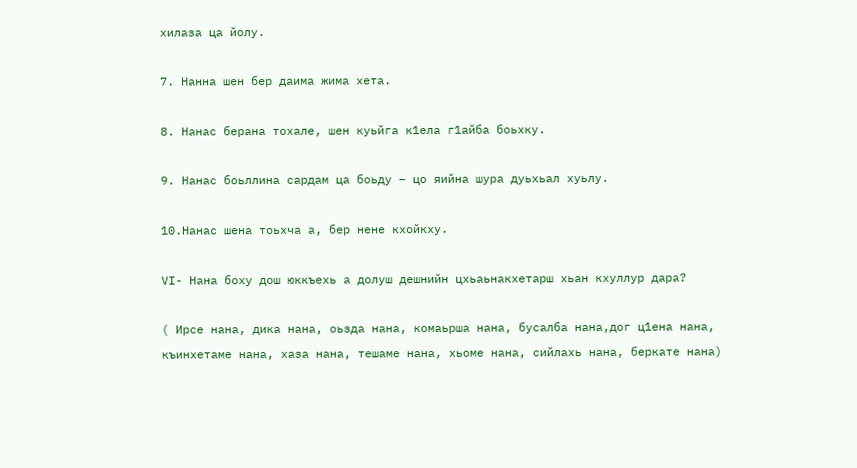хилаза ца йолу.

7. Нанна шен бер даима жима хета.

8. Нанас берана тохале, шен куьйга к1ела г1айба боьхку.

9. Нанас боьллина сардам ца боьду – цо яийна шура дуьхьал хуьлу.

10.Нанас шена тоьхча а, бер нене кхойкху.

VI- Нана боху дош юккъехь а долуш дешнийн цхьаьнакхетарш хьан кхуллур дара?

( Ирсе нана, дика нана, оьзда нана, комаьрша нана, бусалба нана,дог ц1ена нана, къинхетаме нана, хаза нана, тешаме нана, хьоме нана, сийлахь нана, беркате нана)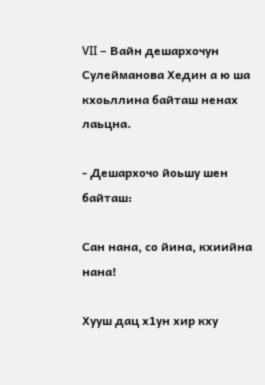VII – Вайн дешархочун Сулейманова Хедин а ю ша кхоьллина байташ ненах лаьцна.

- Дешархочо йоьшу шен байташ:

Сан нана, со йина, кхиийна нана!

Хууш дац х1ун хир кху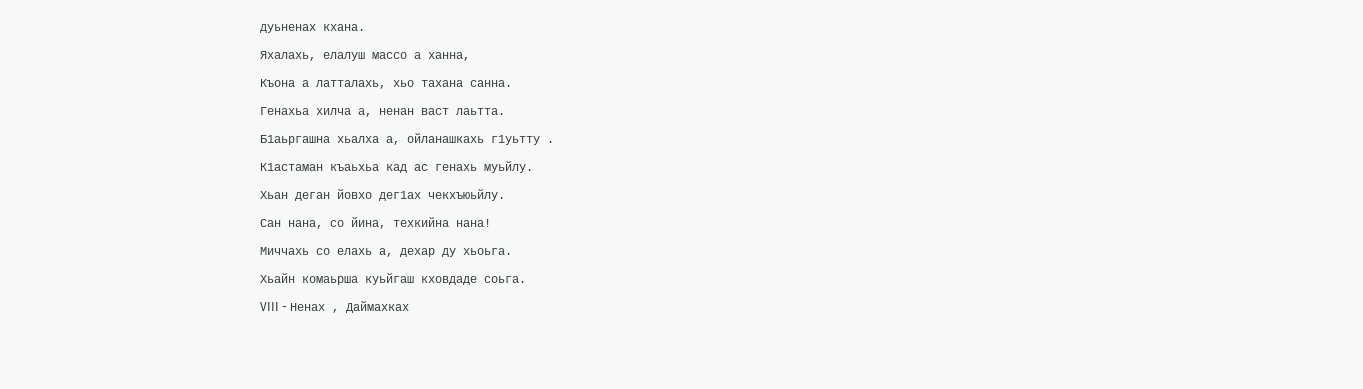дуьненах кхана.

Яхалахь, елалуш массо а ханна,

Къона а латталахь, хьо тахана санна.

Генахьа хилча а, ненан васт лаьтта.

Б1аьргашна хьалха а, ойланашкахь г1уьтту .

К1астаман къаьхьа кад ас генахь муьйлу.

Хьан деган йовхо дег1ах чекхъюьйлу.

Сан нана, со йина, техкийна нана!

Миччахь со елахь а, дехар ду хьоьга.

Хьайн комаьрша куьйгаш кховдаде соьга.

VIII - Ненах , Даймахках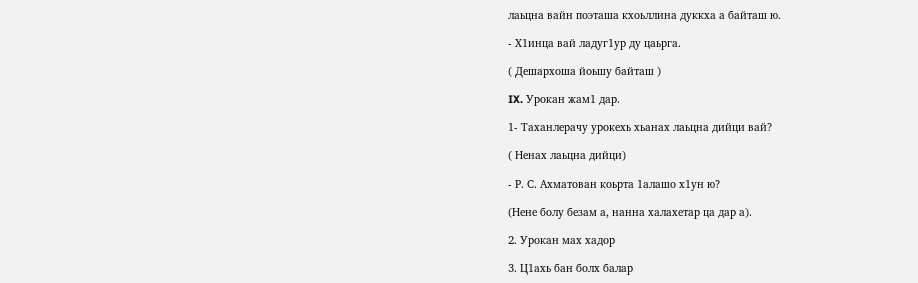лаьцна вайн поэташа кхоьллина дуккха а байташ ю.

- Х1инца вай ладуг1ур ду цаьрга.

( Дешархоша йоьшу байташ )

IX. Урокан жам1 дар.

1- Таханлерачу урокехь хьанах лаьцна дийци вай?

( Ненах лаьцна дийци)

- Р. С. Ахматован коьрта 1алашо х1ун ю?

(Нене болу безам а, нанна халахетар ца дар а).

2. Урокан мах хадор

3. Ц1ахь бан болх балар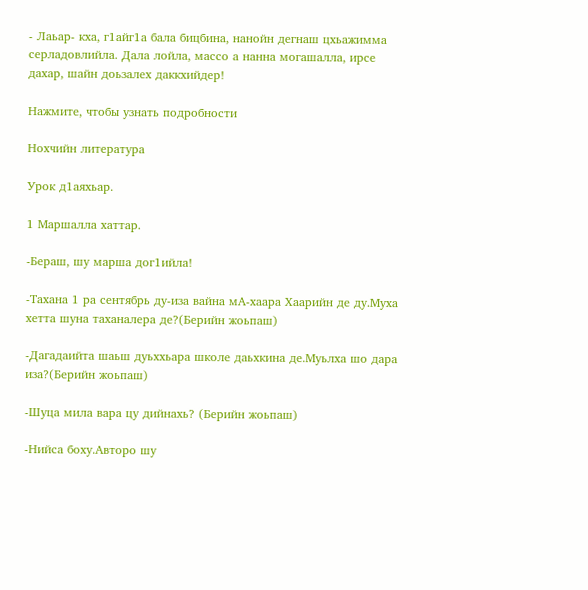- Лаьар- кха, г1айг1а бала бицбина, нанойн дегнаш цхьажимма серладовлийла. Дала лойла, массо а нанна могашалла, ирсе дахар, шайн доьзалех даккхийдер!

Нажмите, чтобы узнать подробности

Нохчийн литература

Урок д1аяхьар.

1 Маршалла хаттар.

-Бераш, шу марша дог1ийла!

-Тахана 1 ра сентябрь ду-иза вайна мА-хаара Хаарийн де ду.Муха хетта шуна таханалера де?(Берийн жоьпаш)

-Дагадаийта шаьш дуьххьара школе даьхкина де.Муьлха шо дара иза?(Берийн жоьпаш)

-Шуца мила вара цу дийнахь? (Берийн жоьпаш)

-Нийса боху.Авторо шу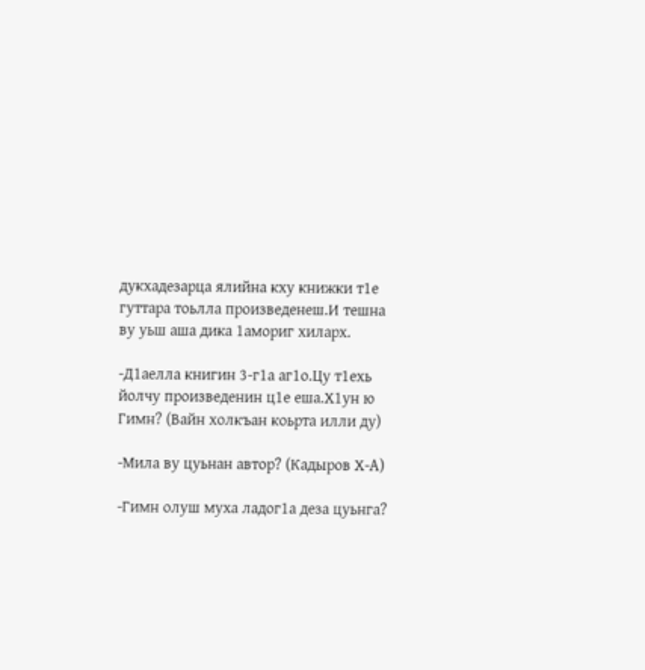дукхадезарца ялийна кху книжки т1е гуттара тоьлла произведенеш.И тешна ву уьш аша дика 1амориг хиларх.

-Д1аелла книгин 3-г1а аг1о.Цу т1ехь йолчу произведенин ц1е еша.Х1ун ю Гимн? (Вайн холкъан коьрта илли ду)

-Мила ву цуьнан автор? (Кадыров Х-А)

-Гимн олуш муха ладог1а деза цуьнга?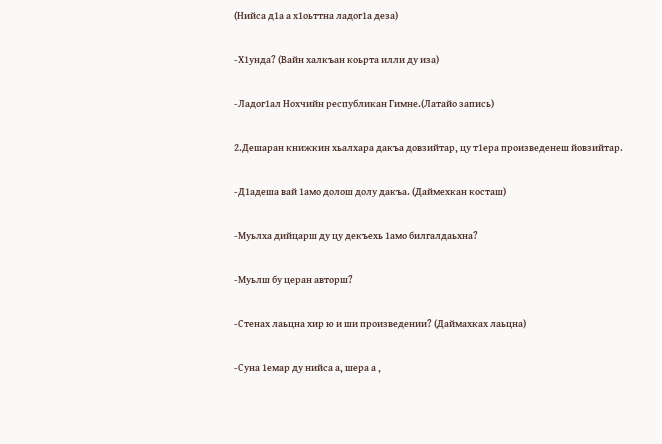(Нийса д1а а х1оьттна ладог1а деза)

-Х1унда? (Вайн халкъан коьрта илли ду иза)

-Ладог1ал Нохчийн республикан Гимне.(Латайо запись)

2.Дешаран книжкин хьалхара дакъа довзийтар, цу т1ера произведенеш йовзийтар.

-Д1адеша вай 1амо долош долу дакъа. (Даймехкан косташ)

-Муьлха дийцарш ду цу декъехь 1амо билгалдаьхна?

-Муьлш бу церан авторш?

-Стенах лаьцна хир ю и ши произведении? (Даймахках лаьцна)

-Суна 1емар ду нийса а, шера а ,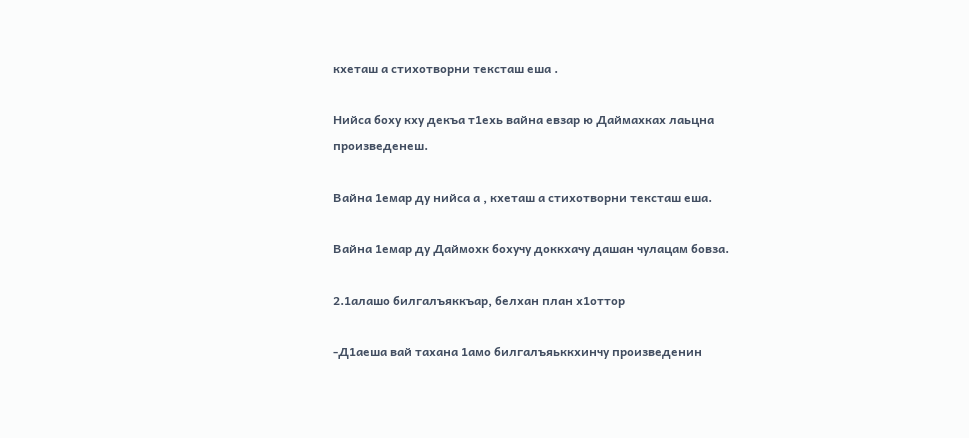кхеташ а стихотворни тексташ еша .

Нийса боху кху декъа т1ехь вайна евзар ю Даймахках лаьцна произведенеш.

Вайна 1емар ду нийса а , кхеташ а стихотворни тексташ еша.

Вайна 1емар ду Даймохк бохучу доккхачу дашан чулацам бовза.

2.1алашо билгалъяккъар, белхан план х1оттор

-Д1аеша вай тахана 1амо билгалъяьккхинчу произведенин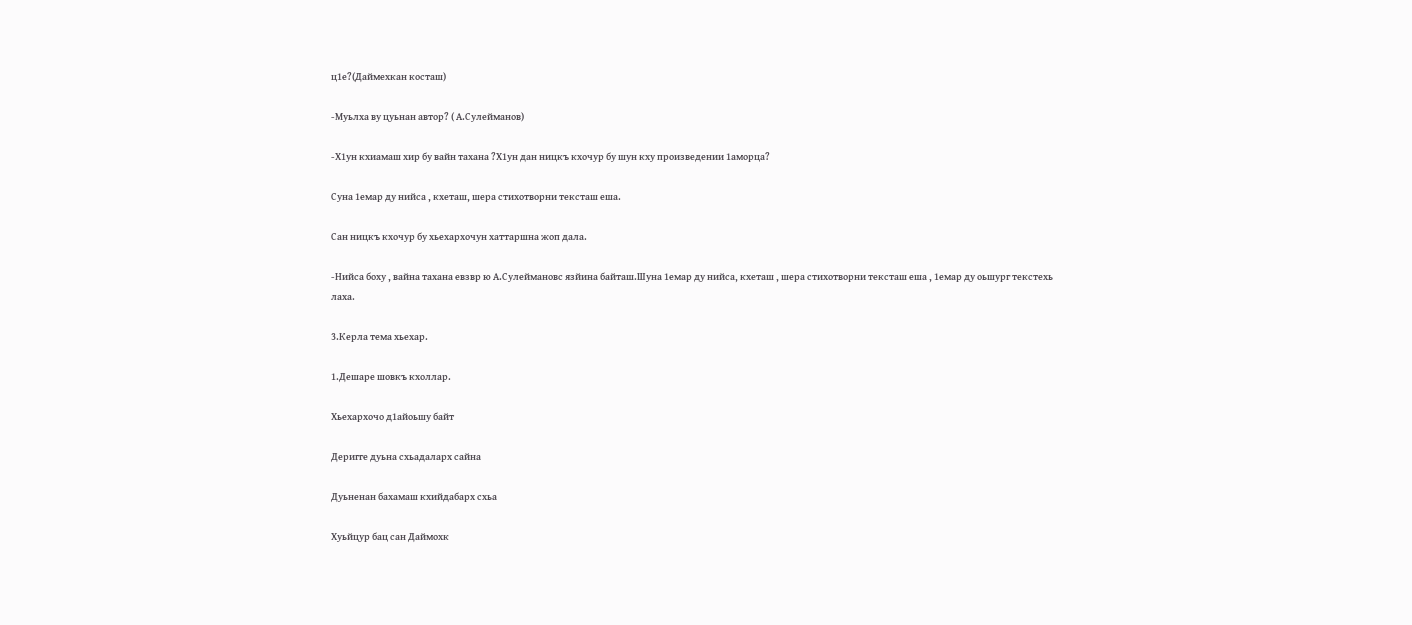ц1е?(Даймехкан косташ)

-Муьлха ву цуьнан автор? ( А.Сулейманов)

-Х1ун кхиамаш хир бу вайн тахана ?Х1ун дан ницкъ кхочур бу шун кху произведении 1аморца?

Суна 1емар ду нийса , кхеташ, шера стихотворни тексташ еша.

Сан ницкъ кхочур бу хьехархочун хаттаршна жоп дала.

-Нийса боху , вайна тахана евзвр ю А.Сулеймановс язйина байташ.Шуна 1емар ду нийса, кхеташ , шера стихотворни тексташ еша , 1емар ду оьшург текстехь лаха.

3.Керла тема хьехар.

1.Дешаре шовкъ кхоллар.

Хьехархочо д1айоьшу байт

Деригге дуьна схьадаларх сайна

Дуьненан бахамаш кхийдабарх схьа

Хуьйцур бац сан Даймохк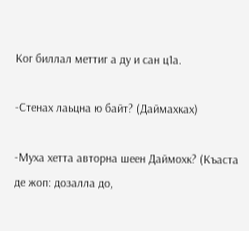Ког биллал меттиг а ду и сан ц1а.

-Стенах лаьцна ю байт? (Даймахках)

-Муха хетта авторна шеен Даймохк? (Къаста де жоп: дозалла до,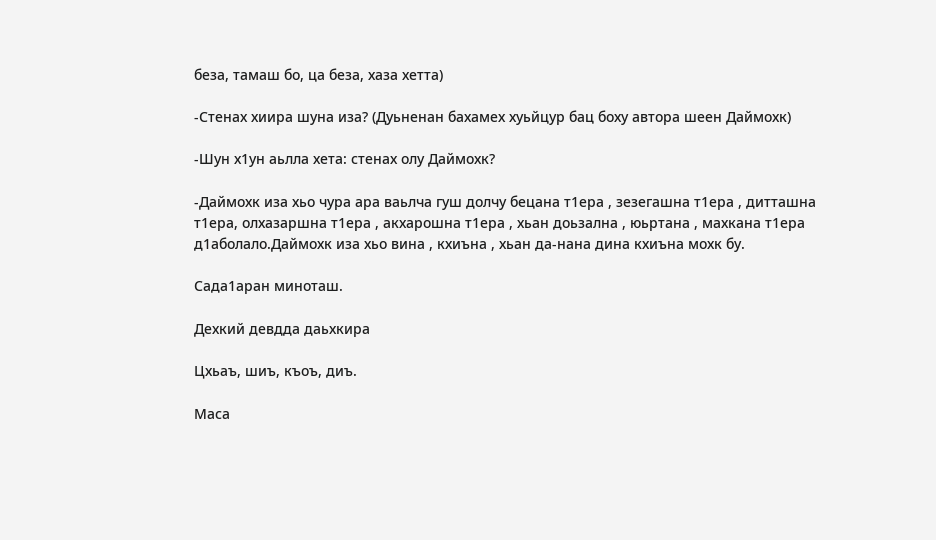беза, тамаш бо, ца беза, хаза хетта)

-Стенах хиира шуна иза? (Дуьненан бахамех хуьйцур бац боху автора шеен Даймохк)

-Шун х1ун аьлла хета: стенах олу Даймохк?

-Даймохк иза хьо чура ара ваьлча гуш долчу бецана т1ера , зезегашна т1ера , дитташна т1ера, олхазаршна т1ера , акхарошна т1ера , хьан доьзална , юьртана , махкана т1ера д1аболало.Даймохк иза хьо вина , кхиъна , хьан да-нана дина кхиъна мохк бу.

Сада1аран миноташ.

Дехкий девдда даьхкира

Цхьаъ, шиъ, къоъ, диъ.

Маса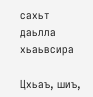сахьт даьлла хьаьвсира

Цхьаъ, шиъ,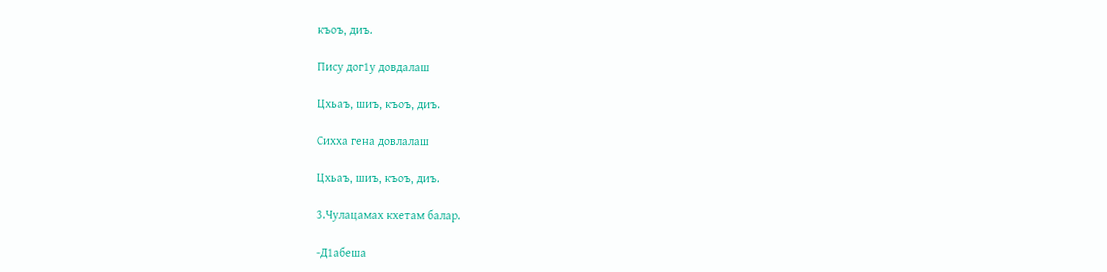къоъ, диъ.

Пису дог1у довдалаш

Цхьаъ, шиъ, къоъ, диъ.

Сихха гена довлалаш

Цхьаъ, шиъ, къоъ, диъ.

3.Чулацамах кхетам балар.

-Д1абеша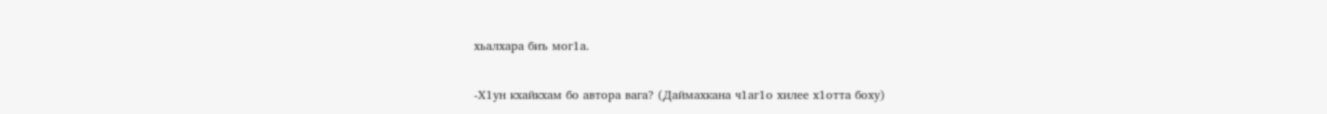хьалхара биъ мог1а.

-Х1ун кхайкхам бо автора вага? (Даймахкана ч1аг1о хилее х1отта боху)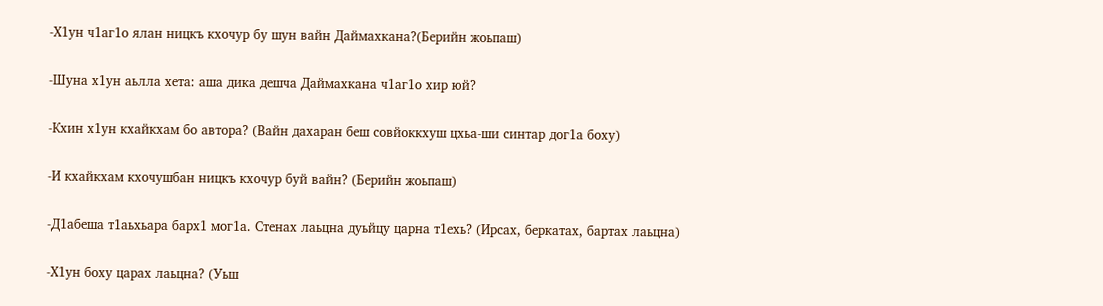-Х1ун ч1аг1о ялан ницкъ кхочур бу шун вайн Даймахкана?(Берийн жоьпаш)

-Шуна х1ун аьлла хета: аша дика дешча Даймахкана ч1аг1о хир юй?

-Кхин х1ун кхайкхам бо автора? (Вайн дахаран беш совйоккхуш цхьа-ши синтар дог1а боху)

-И кхайкхам кхочушбан ницкъ кхочур буй вайн? (Берийн жоьпаш)

-Д1абеша т1аьхьара барх1 мог1а. Стенах лаьцна дуьйцу царна т1ехь? (Ирсах, беркатах, бартах лаьцна)

-Х1ун боху царах лаьцна? (Уьш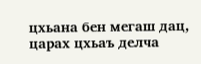цхьана бен мегаш дац, царах цхьаъ делча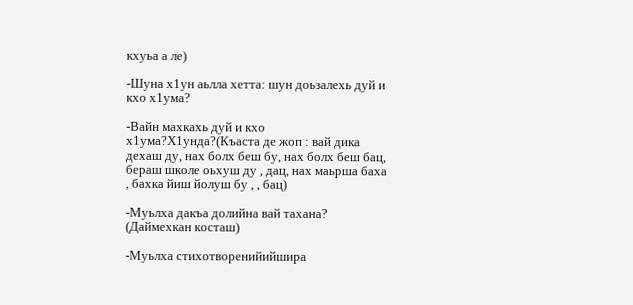кхуьа а ле)

-Шуна х1ун аьлла хетта: шун доьзалехь дуй и кхо х1ума?

-Вайн махкахь дуй и кхо х1ума?Х1унда?(Къаста де жоп : вай дика дехаш ду, нах болх беш бу, нах болх беш бац, бераш школе оьхуш ду , дац, нах маьрша баха , бахка йиш йолуш бу , , бац)

-Муьлха дакъа долийна вай тахана? (Даймехкан косташ)

-Муьлха стихотворенийийшира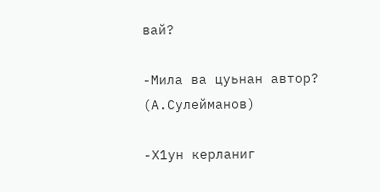вай?

-Мила ва цуьнан автор? (А.Сулейманов)

-Х1ун керланиг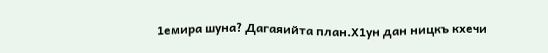1емира шуна? Дагаяийта план.Х1ун дан ницкъ кхечи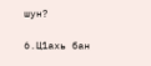шун?

6.Ц1ахь бан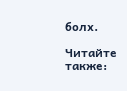болх.

Читайте также: